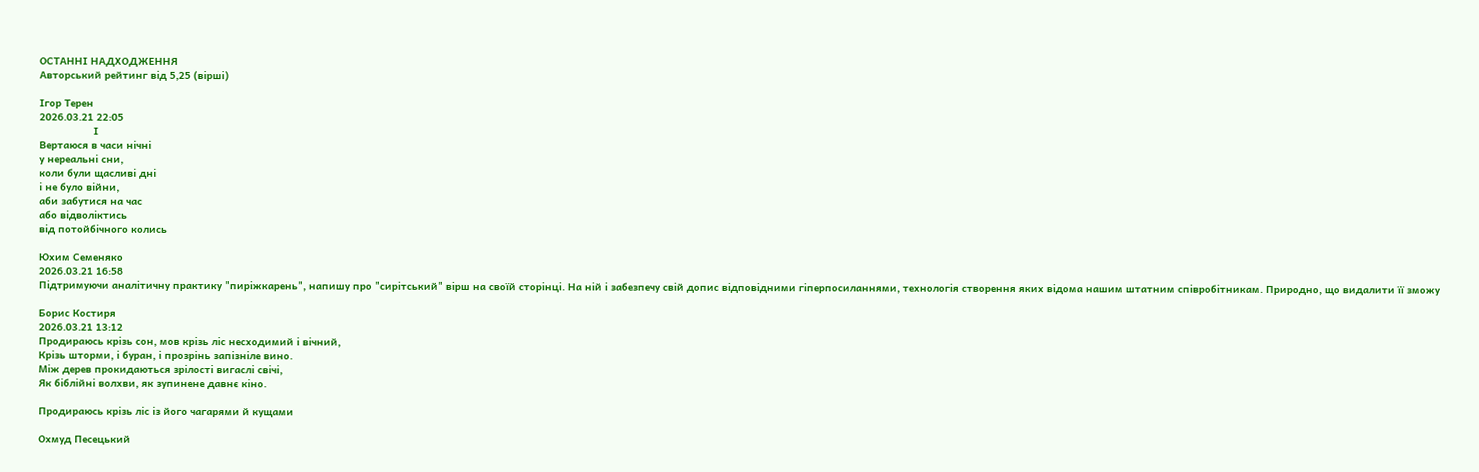ОСТАННІ НАДХОДЖЕННЯ
Авторський рейтинг від 5,25 (вірші)

Ігор Терен
2026.03.21 22:05
                  І
Вертаюся в часи нічні
у нереальні сни,
коли були щасливі дні
і не було війни,
аби забутися на час
або відволіктись
від потойбічного колись

Юхим Семеняко
2026.03.21 16:58
Підтримуючи аналітичну практику "пиріжкарень", напишу про "сирітський" вірш на своїй сторінці. На ній і забезпечу свій допис відповідними гіперпосиланнями, технологія створення яких відома нашим штатним співробітникам. Природно, що видалити її зможу

Борис Костиря
2026.03.21 13:12
Продираюсь крізь сон, мов крізь ліс несходимий і вічний,
Крізь шторми, і буран, і прозрінь запізніле вино.
Між дерев прокидаються зрілості вигаслі свічі,
Як біблійні волхви, як зупинене давнє кіно.

Продираюсь крізь ліс із його чагарями й кущами

Охмуд Песецький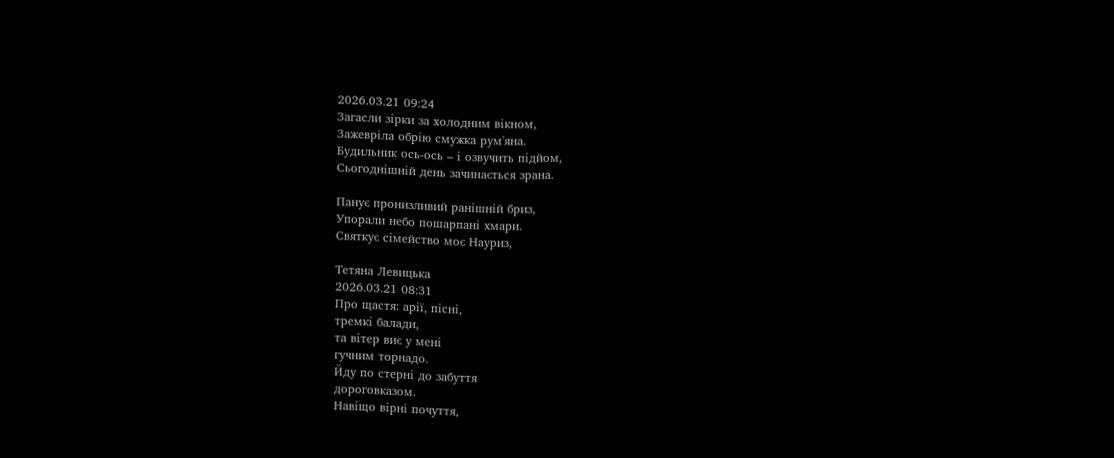2026.03.21 09:24
Загасли зірки за холодним вікном,
Зажевріла обрію смужка рум'яна.
Будильник ось-ось – і озвучить підйом,
Сьогоднішній день зачинається зрана.

Панує пронизливий ранішній бриз,
Упорали небо пошарпані хмари.
Святкує сімейство моє Науриз,

Тетяна Левицька
2026.03.21 08:31
Про щастя: арії, пісні,
тремкі балади,
та вітер виє у мені
гучним торнадо.
Йду по стерні до забуття
дороговказом.
Навіщо вірні почуття,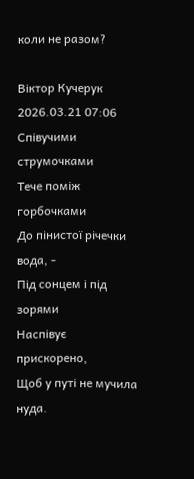коли не разом?

Віктор Кучерук
2026.03.21 07:06
Співучими струмочками
Тече поміж горбочками
До пінистої річечки вода, -
Під сонцем і під зорями
Наспівує прискорено,
Щоб у путі не мучила нуда.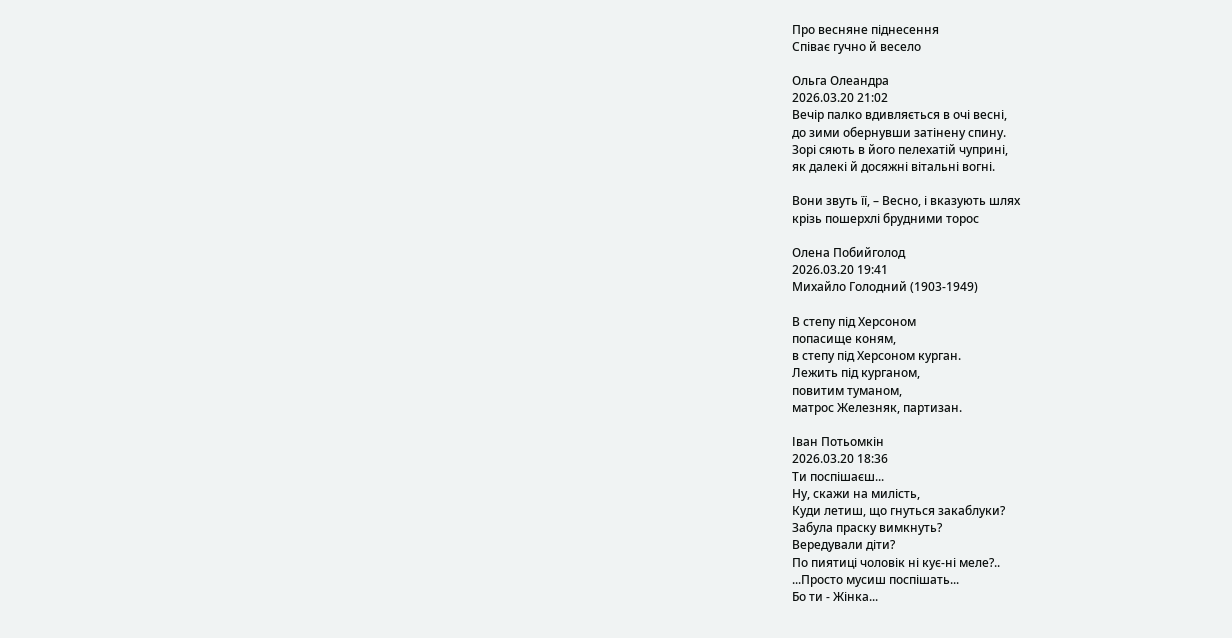Про весняне піднесення
Співає гучно й весело

Ольга Олеандра
2026.03.20 21:02
Вечір палко вдивляється в очі весні,
до зими обернувши затінену спину.
Зорі сяють в його пелехатій чуприні,
як далекі й досяжні вітальні вогні.

Вони звуть її, – Весно, і вказують шлях
крізь пошерхлі брудними торос

Олена Побийголод
2026.03.20 19:41
Михайло Голодний (1903-1949)

В степу під Херсоном
попасище коням,
в степу під Херсоном курган.
Лежить під курганом,
повитим туманом,
матрос Железняк, партизан.

Іван Потьомкін
2026.03.20 18:36
Ти поспішаєш...
Ну, скажи на милість,
Куди летиш, що гнуться закаблуки?
Забула праску вимкнуть?
Вередували діти?
По пиятиці чоловік ні кує-ні меле?..
...Просто мусиш поспішать...
Бо ти - Жінка...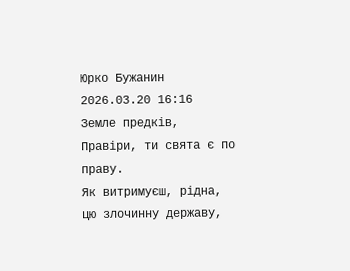Юрко Бужанин
2026.03.20 16:16
Земле предків, Правіри, ти свята є по праву.
Як витримуєш, рідна, цю злочинну державу,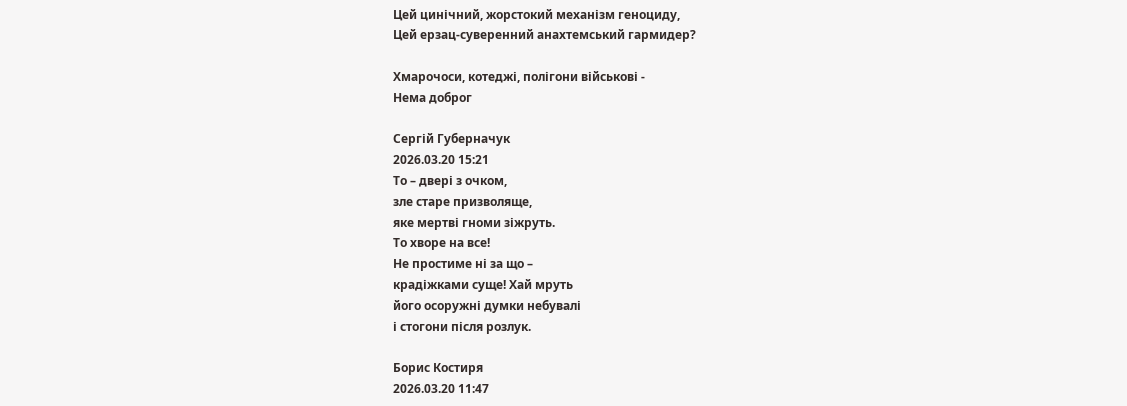Цей цинічний, жорстокий механізм геноциду,
Цей ерзац-суверенний анахтемський гармидер?

Хмарочоси, котеджі, полігони військові -
Нема доброг

Сергій Губерначук
2026.03.20 15:21
То – двері з очком,
зле старе призволяще,
яке мертві гноми зіжруть.
То хворе на все!
Не простиме ні за що –
крадіжками суще! Хай мруть
його осоружні думки небувалі
і стогони після розлук.

Борис Костиря
2026.03.20 11:47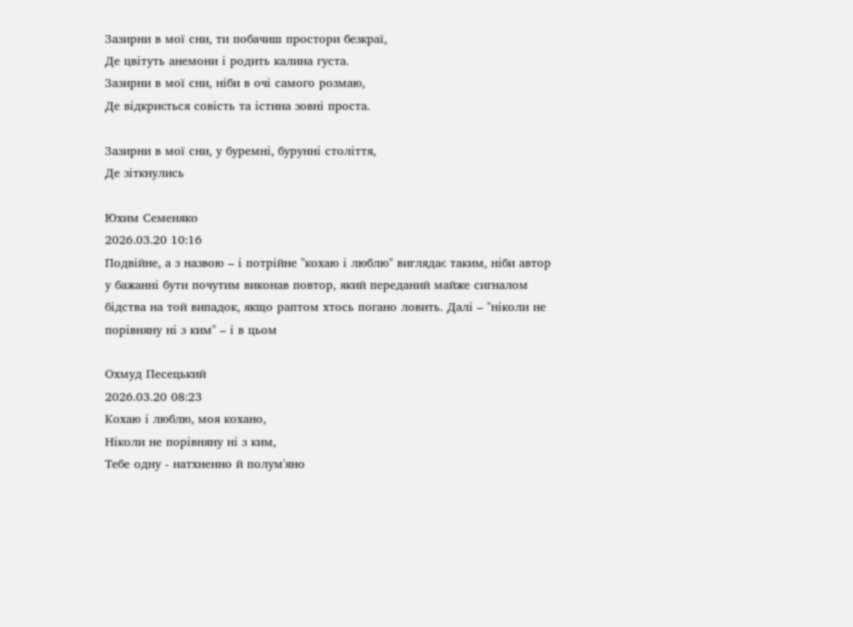Зазирни в мої сни, ти побачиш простори безкраї,
Де цвітуть анемони і родить калина густа.
Зазирни в мої сни, ніби в очі самого розмаю,
Де відкриється совість та істина зовні проста.

Зазирни в мої сни, у буремні, бурунні століття,
Де зіткнулись

Юхим Семеняко
2026.03.20 10:16
Подвійне, а з назвою – і потрійне "кохаю і люблю" виглядає таким, ніби автор у бажанні бути почутим виконав повтор, який переданий майже сигналом бідства на той випадок, якщо раптом хтось погано ловить. Далі – "ніколи не порівняну ні з ким" – і в цьом

Охмуд Песецький
2026.03.20 08:23
Кохаю і люблю, моя кохано,
Ніколи не порівняну ні з ким,
Тебе одну - натхненно й полум'яно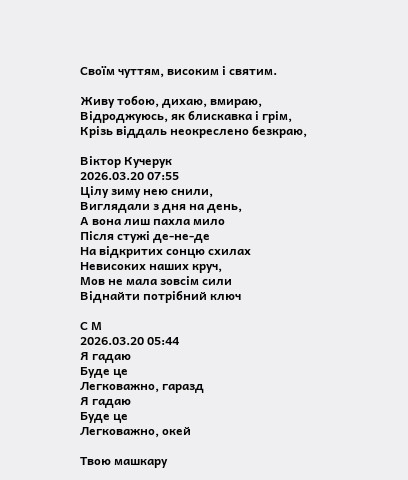Своїм чуттям, високим і святим.

Живу тобою, дихаю, вмираю,
Відроджуюсь, як блискавка і грім,
Крізь віддаль неокреслено безкраю,

Віктор Кучерук
2026.03.20 07:55
Цілу зиму нею снили,
Виглядали з дня на день,
А вона лиш пахла мило
Після стужі де-не-де
На відкритих сонцю схилах
Невисоких наших круч,
Мов не мала зовсім сили
Віднайти потрібний ключ

С М
2026.03.20 05:44
Я гадаю
Буде це
Легковажно, гаразд
Я гадаю
Буде це
Легковажно, окей

Твою машкару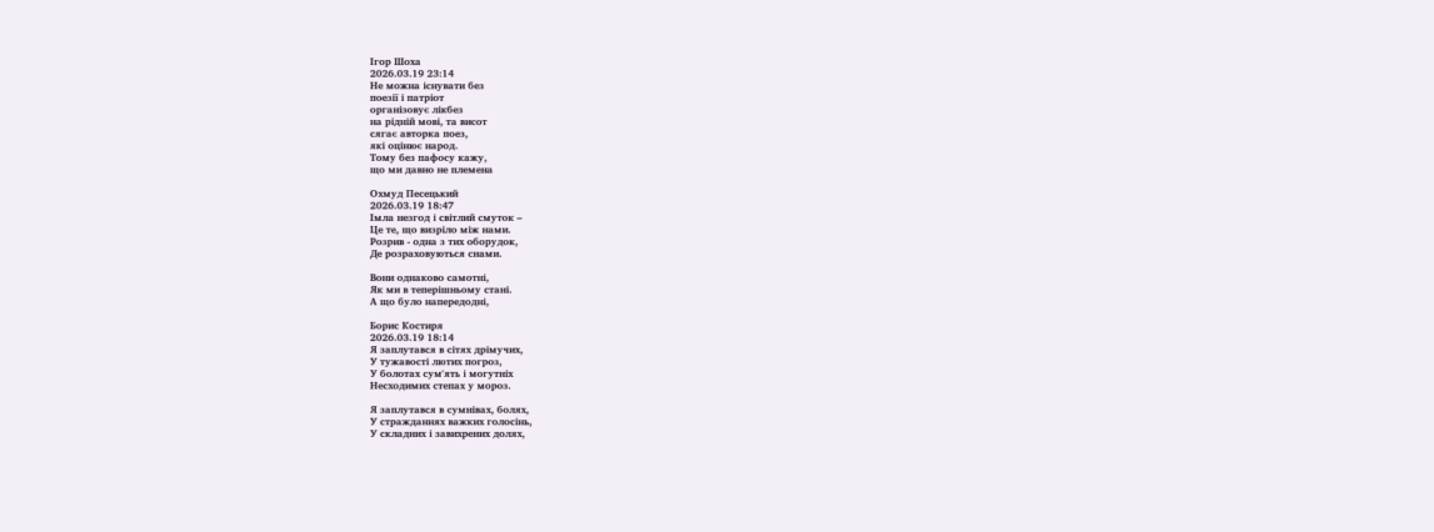Ігор Шоха
2026.03.19 23:14
Не можна існувати без
поезії і патріот
організовує лікбез
на рідній мові, та висот
сягає авторка поез,
які оцінює народ.
Тому без пафосу кажу,
що ми давно не племена

Охмуд Песецький
2026.03.19 18:47
Імла незгод і світлий смуток –
Це те, що визріло між нами.
Розрив - одна з тих оборудок,
Де розраховуються снами.

Вони однаково самотні,
Як ми в теперішньому стані.
А що було напередодні,

Борис Костиря
2026.03.19 18:14
Я заплутався в сітях дрімучих,
У тужавості лютих погроз,
У болотах сум'ять і могутніх
Несходимих степах у мороз.

Я заплутався в сумнівах, болях,
У стражданнях важких голосінь,
У складних і завихрених долях,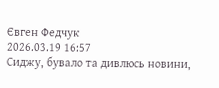Євген Федчук
2026.03.19 16:57
Сиджу, бувало та дивлюсь новини,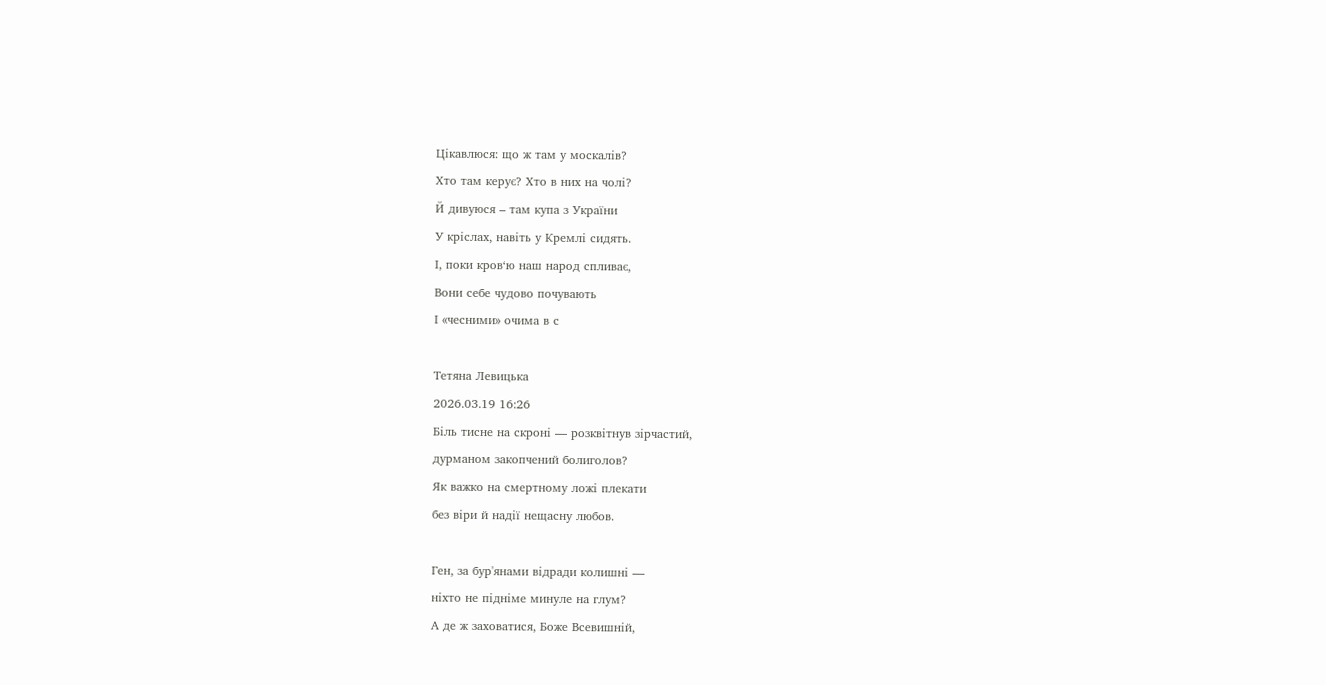Цікавлюся: що ж там у москалів?
Хто там керує? Хто в них на чолі?
Й дивуюся – там купа з України
У кріслах, навіть у Кремлі сидять.
І, поки кров‘ю наш народ спливає,
Вони себе чудово почувають
І «чесними» очима в с

Тетяна Левицька
2026.03.19 16:26
Біль тисне на скроні — розквітнув зірчастий,
дурманом закопчений болиголов?
Як важко на смертному ложі плекати
без віри й надії нещасну любов.

Ген, за бур'янами відради колишні —
ніхто не підніме минуле на глум?
А де ж заховатися, Боже Всевишній,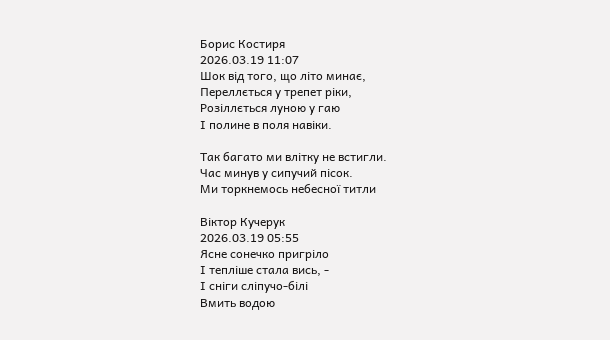Борис Костиря
2026.03.19 11:07
Шок від того, що літо минає,
Переллється у трепет ріки,
Розіллється луною у гаю
І полине в поля навіки.

Так багато ми влітку не встигли.
Час минув у сипучий пісок.
Ми торкнемось небесної титли

Віктор Кучерук
2026.03.19 05:55
Ясне сонечко пригріло
І тепліше стала вись, -
І сніги сліпучо-білі
Вмить водою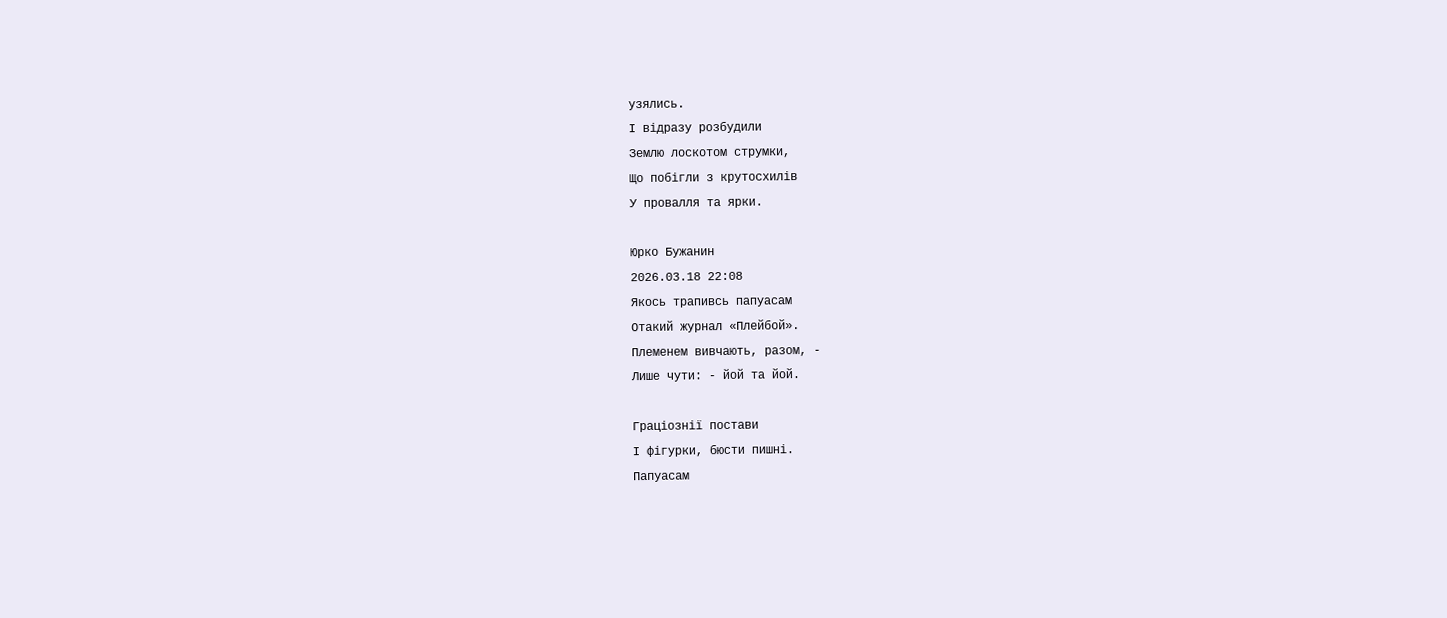узялись.
І відразу розбудили
Землю лоскотом струмки,
Що побігли з крутосхилів
У провалля та ярки.

Юрко Бужанин
2026.03.18 22:08
Якось трапивсь папуасам
Отакий журнал «Плейбой».
Племенем вивчають, разом, -
Лише чути: - йой та йой.

Граціознії постави
І фігурки, бюсти пишні.
Папуасам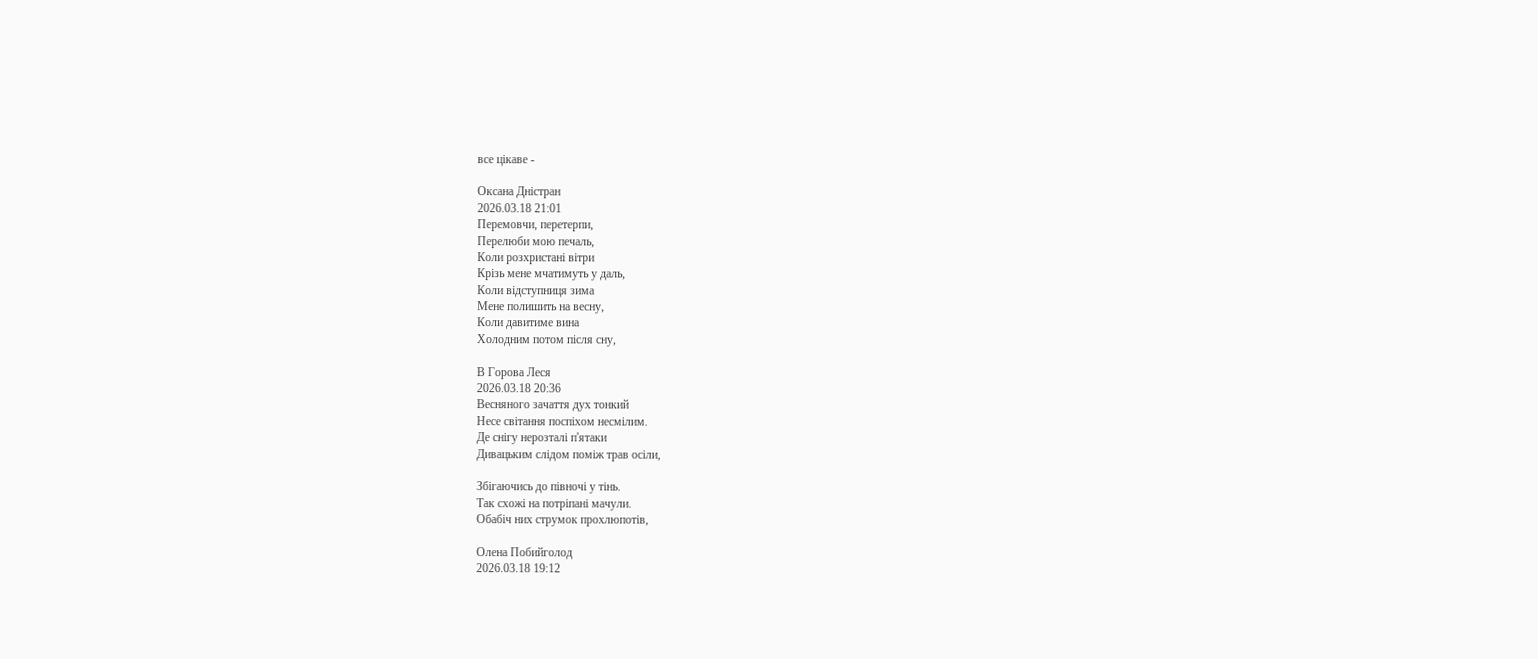все цікаве -

Оксана Дністран
2026.03.18 21:01
Перемовчи, перетерпи,
Перелюби мою печаль,
Коли розхристані вітри
Крізь мене мчатимуть у даль,
Коли відступниця зима
Мене полишить на весну,
Коли давитиме вина
Холодним потом після сну,

В Горова Леся
2026.03.18 20:36
Весняного зачаття дух тонкий
Несе світання поспіхом несмілим.
Де снігу нерозталі п'ятаки
Дивацьким слідом поміж трав осіли,

Збігаючись до півночі у тінь.
Так схожі на потріпані мачули.
Обабіч них струмок прохлюпотів,

Олена Побийголод
2026.03.18 19:12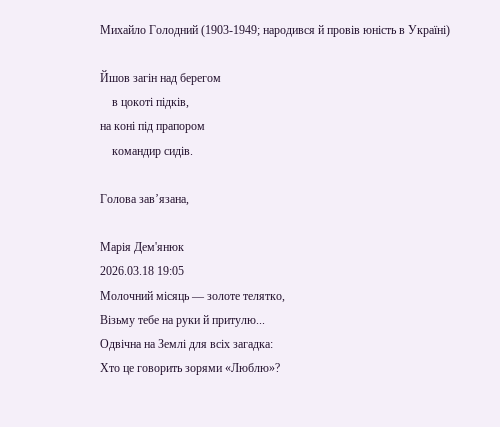Михайло Голодний (1903-1949; народився й провів юність в Україні)

Йшов загін над берегом
    в цокоті підків,
на коні під прапором
    командир сидів.

Голова зав’язана,

Марія Дем'янюк
2026.03.18 19:05
Молочний місяць — золоте телятко,
Візьму тебе на руки й притулю...
Одвічна на Землі для всіх загадка:
Хто це говорить зорями «Люблю»?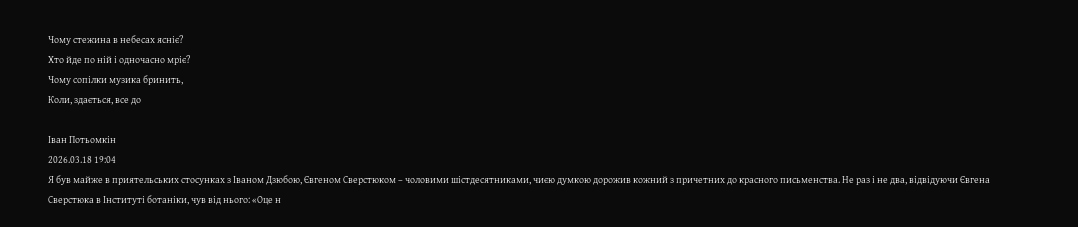Чому стежина в небесах ясніє?
Хто йде по ній і одночасно мріє?
Чому сопілки музика бринить,
Коли, здається, все до

Іван Потьомкін
2026.03.18 19:04
Я був майже в приятельських стосунках з Іваном Дзюбою, Євгеном Сверстюком – чоловими шістдесятниками, чиєю думкою дорожив кожний з причетних до красного письменства. Не раз і не два, відвідуючи Євгена Сверстюка в Інституті ботаніки, чув від нього: «Оце н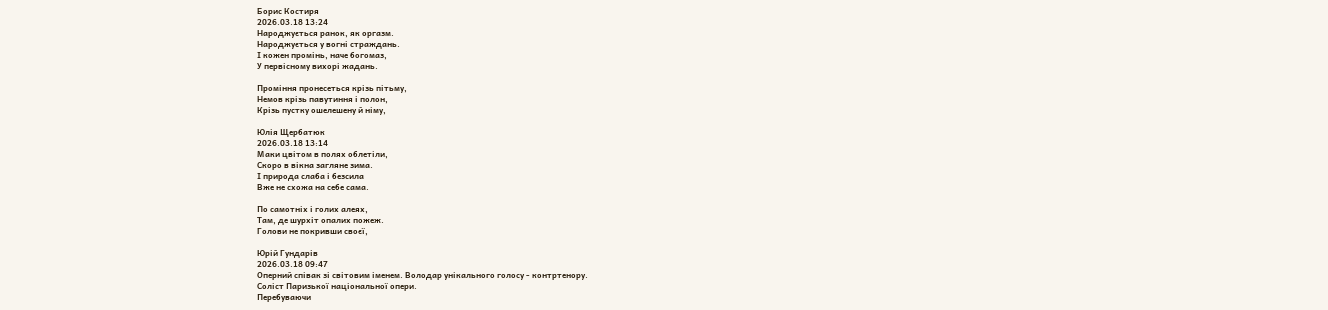Борис Костиря
2026.03.18 13:24
Народжується ранок, як оргазм.
Народжується у вогні страждань.
І кожен промінь, наче богомаз,
У первісному вихорі жадань.

Проміння пронесеться крізь пітьму,
Немов крізь павутиння і полон,
Крізь пустку ошелешену й німу,

Юлія Щербатюк
2026.03.18 13:14
Маки цвітом в полях облетіли,
Скоро в вікна загляне зима.
І природа слаба і безсила
Вже не схожа на себе сама.

По самотніх і голих алеях,
Там, де шурхіт опалих пожеж.
Голови не покривши своєї,

Юрій Гундарів
2026.03.18 09:47
Оперний співак зі світовим іменем. Володар унікального голосу - контртенору.
Соліст Паризької національної опери.
Перебуваючи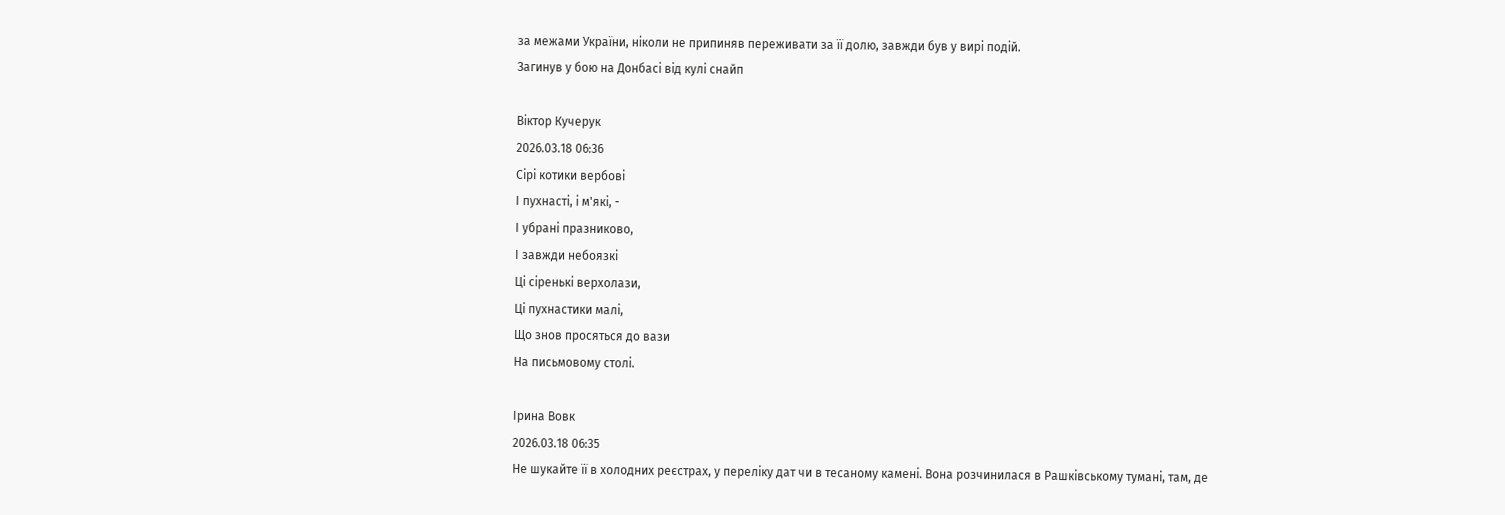за межами України, ніколи не припиняв переживати за її долю, завжди був у вирі подій.
Загинув у бою на Донбасі від кулі снайп

Віктор Кучерук
2026.03.18 06:36
Сірі котики вербові
І пухнасті, і м'які, -
І убрані празниково,
І завжди небоязкі
Ці сіренькі верхолази,
Ці пухнастики малі,
Що знов просяться до вази
На письмовому столі.

Ірина Вовк
2026.03.18 06:35
Не шукайте її в холодних реєстрах, у переліку дат чи в тесаному камені. Вона розчинилася в Рашківському тумані, там, де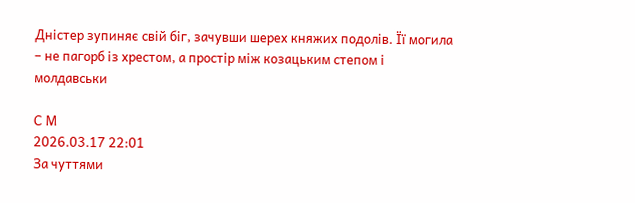Дністер зупиняє свій біг, зачувши шерех княжих подолів. Її могила – не пагорб із хрестом, а простір між козацьким степом і молдавськи

С М
2026.03.17 22:01
За чуттями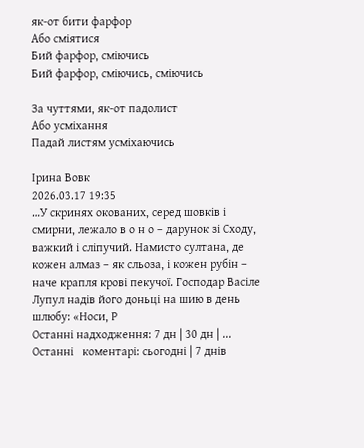як-от бити фарфор
Або сміятися
Бий фарфор, сміючись
Бий фарфор, сміючись, сміючись

За чуттями, як-от падолист
Або усміхання
Падай листям усміхаючись

Ірина Вовк
2026.03.17 19:35
…У скринях окованих, серед шовків і смирни, лежало в о н о – дарунок зі Сходу, важкий і сліпучий. Намисто султана, де кожен алмаз – як сльоза, і кожен рубін – наче крапля крові пекучої. Господар Васіле Лупул надів його доньці на шию в день шлюбу: «Носи, Р
Останні надходження: 7 дн | 30 дн | ...
Останні   коментарі: сьогодні | 7 днів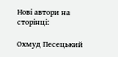Нові автори на сторінці:

Охмуд Песецький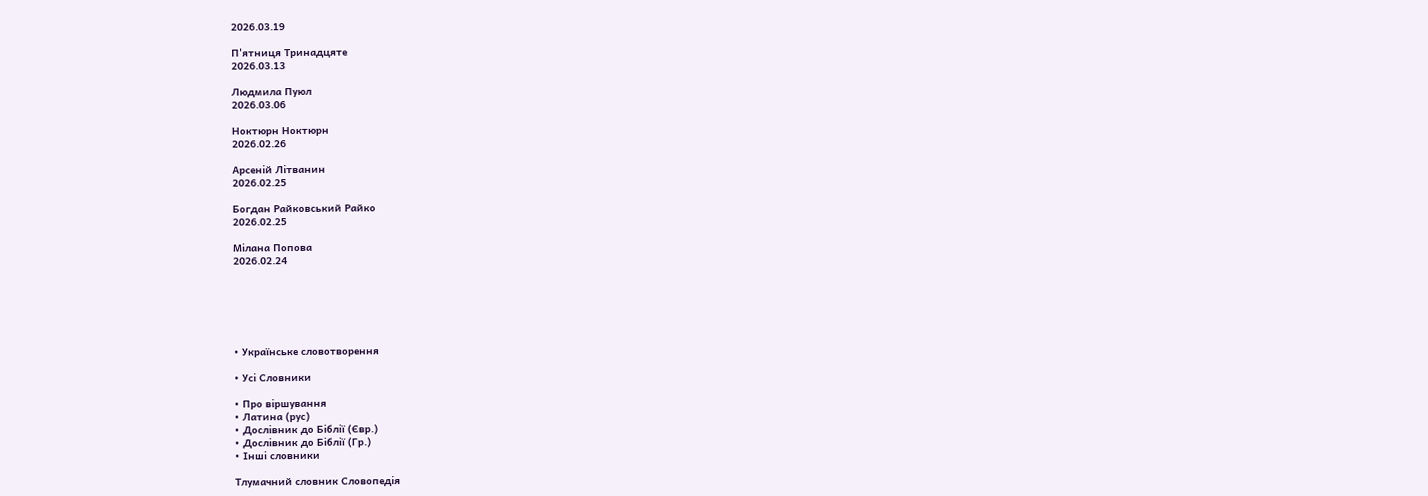2026.03.19

П'ятниця Тринадцяте
2026.03.13

Людмила Пуюл
2026.03.06

Ноктюрн Ноктюрн
2026.02.26

Арсеній Літванин
2026.02.25

Богдан Райковський Райко
2026.02.25

Мілана Попова
2026.02.24






• Українське словотворення

• Усі Словники

• Про віршування
• Латина (рус)
• Дослівник до Біблії (Євр.)
• Дослівник до Біблії (Гр.)
• Інші словники

Тлумачний словник Словопедія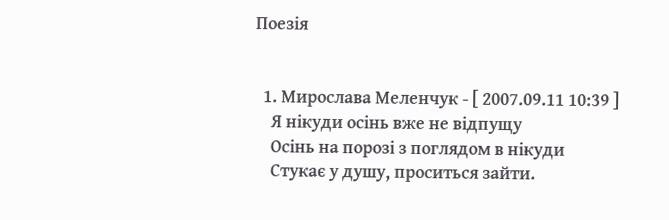Поезія


  1. Мирослава Меленчук - [ 2007.09.11 10:39 ]
    Я нікуди осінь вже не відпущу
    Осінь на порозі з поглядом в нікуди
    Стукає у душу, проситься зайти.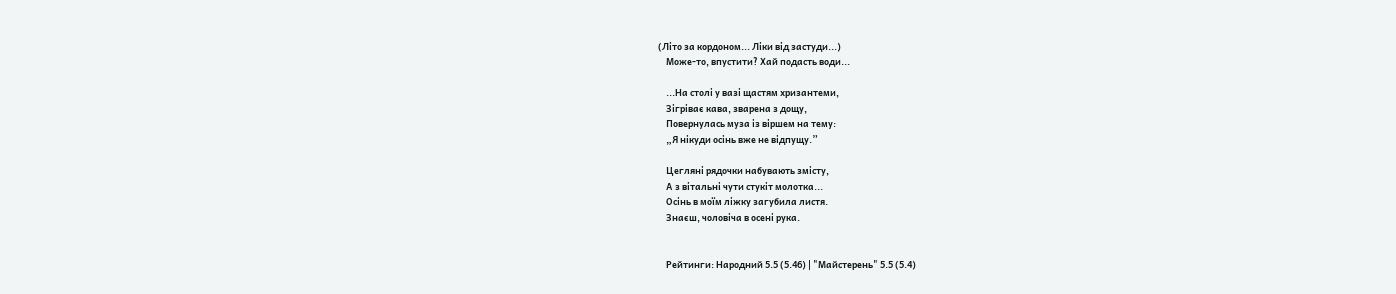(Літо за кордоном... Ліки від застуди...)
    Може-то, впустити? Хай подасть води...

    ...На столі у вазі щастям хризантеми,
    Зігріває кава, зварена з дощу,
    Повернулась муза із віршем на тему:
    „Я нікуди осінь вже не відпущу.”

    Цегляні рядочки набувають змісту,
    А з вітальні чути стукіт молотка...
    Осінь в моїм ліжку загубила листя.
    Знаєш, чоловіча в осені рука.


    Рейтинги: Народний 5.5 (5.46) | "Майстерень" 5.5 (5.4)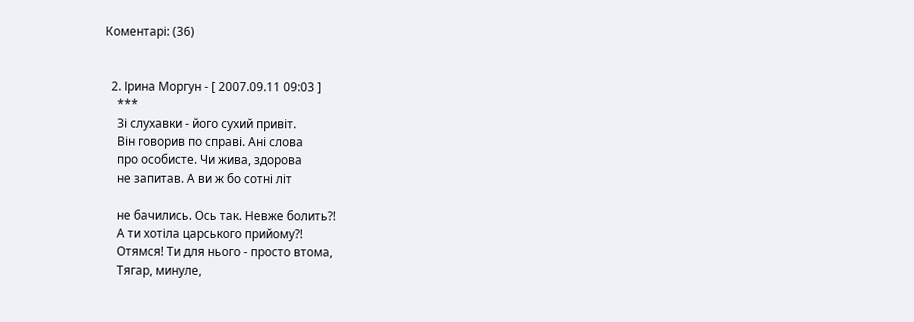Коментарі: (36)


  2. Ірина Моргун - [ 2007.09.11 09:03 ]
    ***
    Зі слухавки - його сухий привіт.
    Він говорив по справі. Ані слова
    про особисте. Чи жива, здорова
    не запитав. А ви ж бо сотні літ

    не бачились. Ось так. Невже болить?!
    А ти хотіла царського прийому?!
    Отямся! Ти для нього - просто втома,
    Тягар, минуле,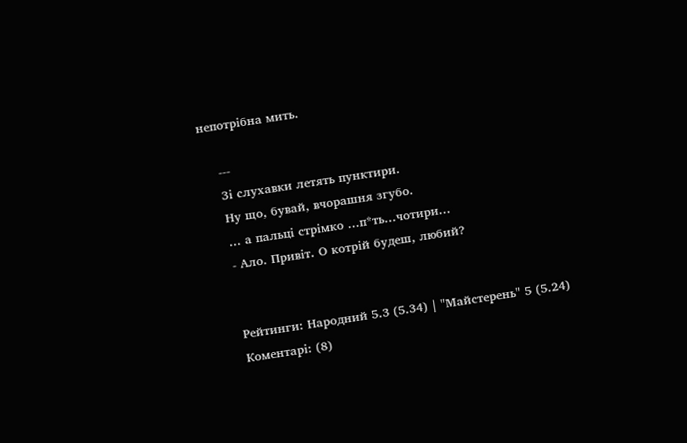непотрібна мить.

    ---
    Зі слухавки летять пунктири.
    Ну що, бувай, вчорашня згубо.
    ... а пальці стрімко ...п*ть...чотири...
    - Ало. Привіт. О котрій будеш, любий?


    Рейтинги: Народний 5.3 (5.34) | "Майстерень" 5 (5.24)
    Коментарі: (8)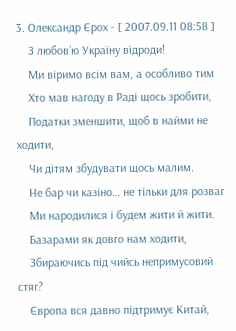3. Олександр Єрох - [ 2007.09.11 08:58 ]
    З любов´ю Україну відроди!
    Ми віримо всім вам, а особливо тим
    Хто мав нагоду в Раді щось зробити,
    Податки зменшити, щоб в найми не ходити,
    Чи дітям збудувати щось малим.
    Не бар чи казіно… не тільки для розваг
    Ми народилися і будем жити й жити.
    Базарами як довго нам ходити,
    Збираючись під чийсь непримусовий стяг?
    Європа вся давно підтримує Китай,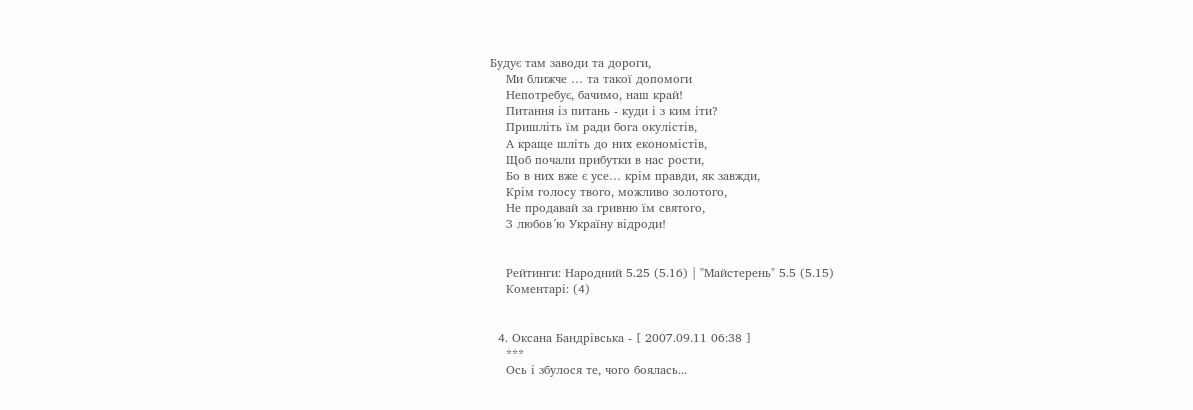Будує там заводи та дороги,
    Ми ближче … та такої допомоги
    Непотребує, бачимо, наш край!
    Питання із питань - куди і з ким іти?
    Пришліть їм ради бога окулістів,
    А краще шліть до них економістів,
    Щоб почали прибутки в нас рости,
    Бо в них вже є усе… крім правди, як завжди,
    Крім голосу твого, можливо золотого,
    Не продавай за гривню їм святого,
    З любов´ю Україну відроди!


    Рейтинги: Народний 5.25 (5.16) | "Майстерень" 5.5 (5.15)
    Коментарі: (4)


  4. Оксана Бандрівська - [ 2007.09.11 06:38 ]
    ***
    Ось і збулося те, чого боялась...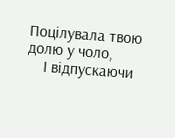Поцілувала твою долю у чоло,
    І відпускаючи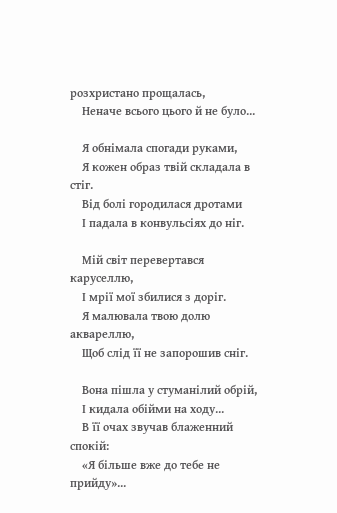розхристано прощалась,
    Неначе всього цього й не було...

    Я обнімала спогади руками,
    Я кожен образ твій складала в стіг.
    Від болі городилася дротами
    І падала в конвульсіях до ніг.

    Мій світ перевертався каруселлю,
    І мрії мої збилися з доріг.
    Я малювала твою долю аквареллю,
    Щоб слід її не запорошив сніг.

    Вона пішла у стуманілий обрій,
    І кидала обійми на ходу...
    В її очах звучав блаженний спокій:
    «Я більше вже до тебе не прийду»...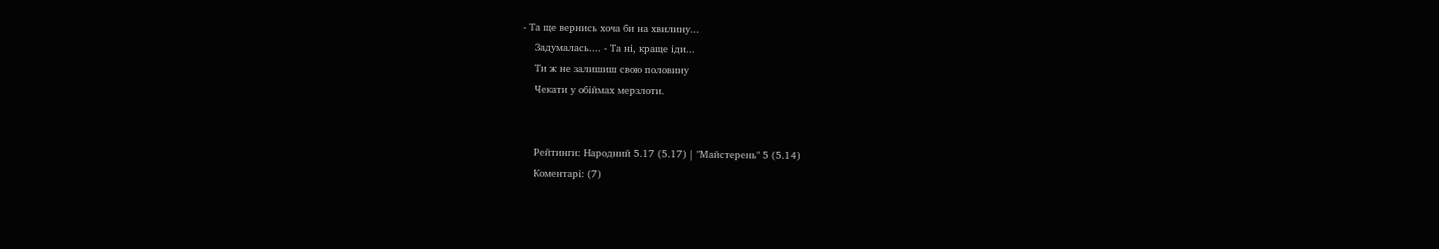- Та ще вернись хоча би на хвилину...
    Задумалась.... - Та ні, краще іди...
    Ти ж не залишиш свою половину
    Чекати у обіймах мерзлоти.


    Рейтинги: Народний 5.17 (5.17) | "Майстерень" 5 (5.14)
    Коментарі: (7)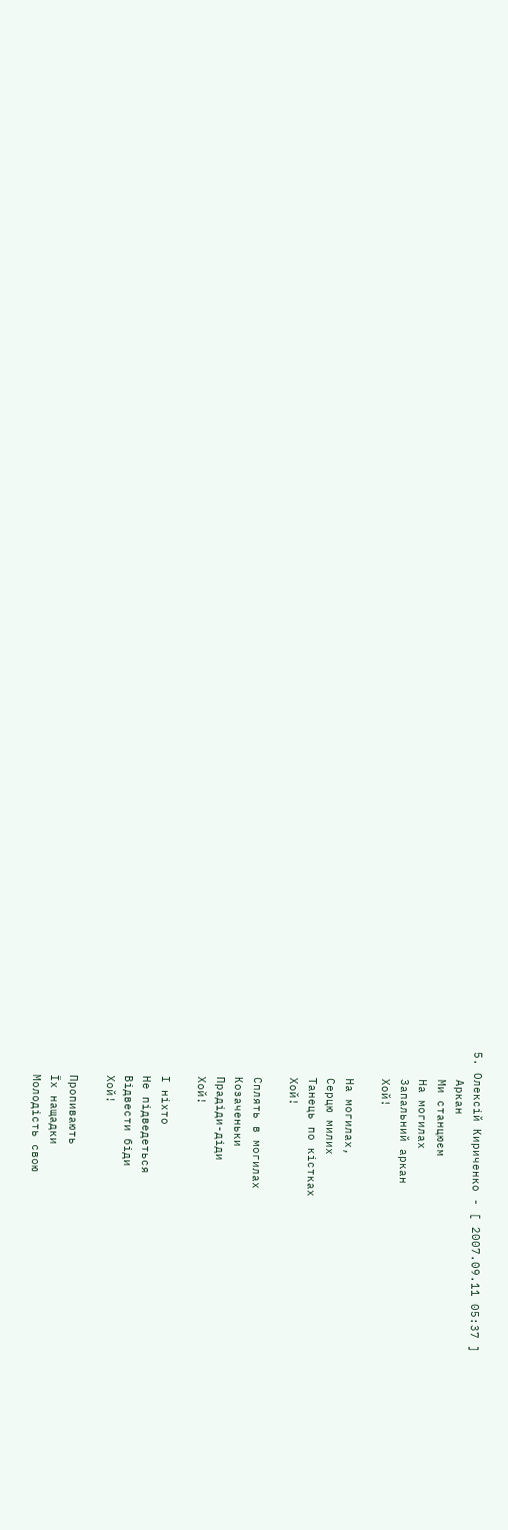5. Олексій Кириченко - [ 2007.09.11 05:37 ]
    Аркан
    Ми станцюєм
    На могилах
    Запальний аркан
    Хой!

    На могилах,
    Серцю милих
    Танець по кістках
    Хой!

    Сплять в могилах
    Козаченьки
    Прадіди-діди
    Хой!

    І ніхто
    Не підведеться
    Відвести біди
    Хой!

    Пропивають
    Їх нащадки
    Молодість свою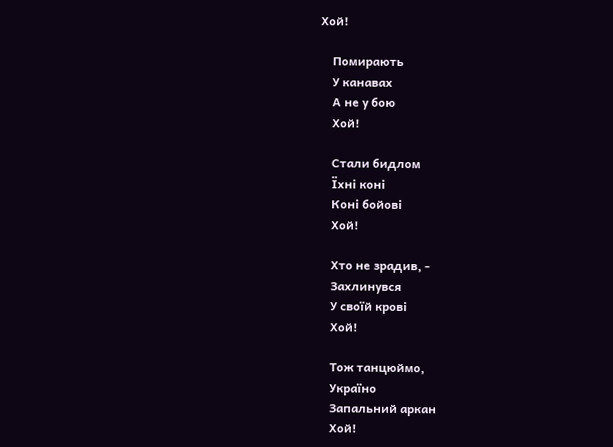Хой!

    Помирають
    У канавах
    А не у бою
    Хой!

    Стали бидлом
    Їхні коні
    Коні бойові
    Хой!

    Хто не зрадив, -
    Захлинувся
    У своїй крові
    Хой!

    Тож танцюймо,
    Україно
    Запальний аркан
    Хой!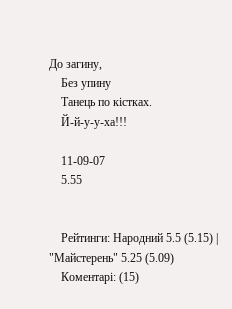До загину,
    Без упину
    Танець по кістках.
    Й-й-у-у-ха!!!

    11-09-07
    5.55


    Рейтинги: Народний 5.5 (5.15) | "Майстерень" 5.25 (5.09)
    Коментарі: (15)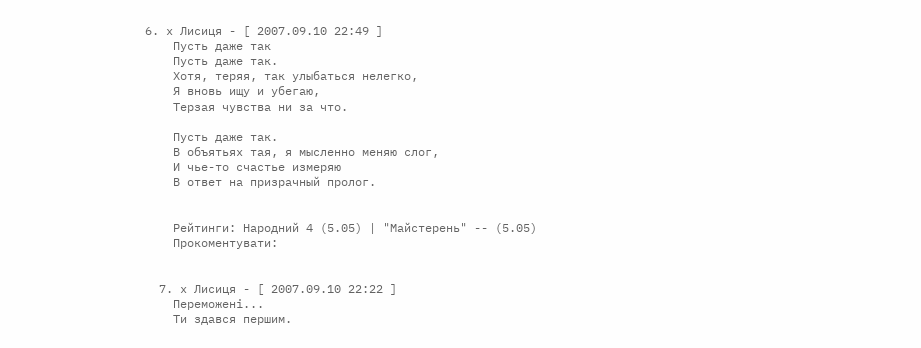6. х Лисиця - [ 2007.09.10 22:49 ]
    Пусть даже так
    Пусть даже так.
    Хотя, теряя, так улыбаться нелегко,
    Я вновь ищу и убегаю,
    Терзая чувства ни за что.

    Пусть даже так.
    В объятьях тая, я мысленно меняю слог,
    И чье-то счастье измеряю
    В ответ на призрачный пролог.


    Рейтинги: Народний 4 (5.05) | "Майстерень" -- (5.05)
    Прокоментувати:


  7. х Лисиця - [ 2007.09.10 22:22 ]
    Переможені...
    Ти здався першим.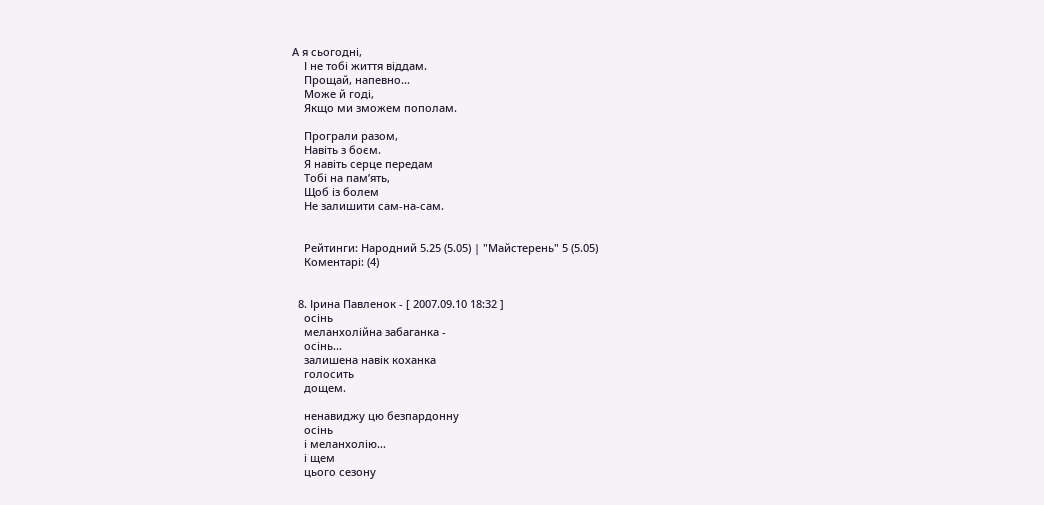А я сьогодні,
    І не тобі життя віддам.
    Прощай, напевно...
    Може й годі,
    Якщо ми зможем пополам.

    Програли разом,
    Навіть з боєм.
    Я навіть серце передам
    Тобі на пам’ять,
    Щоб із болем
    Не залишити сам-на-сам.


    Рейтинги: Народний 5.25 (5.05) | "Майстерень" 5 (5.05)
    Коментарі: (4)


  8. Ірина Павленок - [ 2007.09.10 18:32 ]
    осінь
    меланхолійна забаганка -
    осінь...
    залишена навік коханка
    голосить
    дощем.

    ненавиджу цю безпардонну
    осінь
    і меланхолію...
    і щем
    цього сезону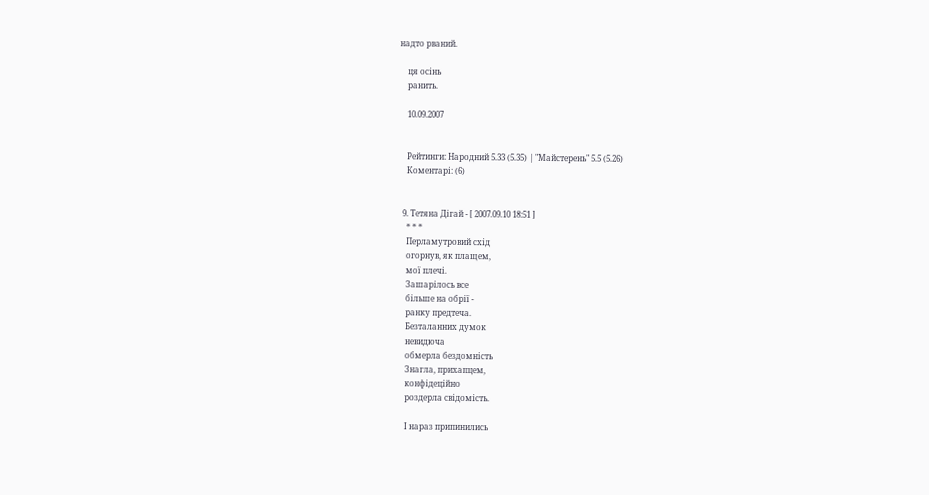надто рваний.

    ця осінь
    ранить.

    10.09.2007


    Рейтинги: Народний 5.33 (5.35) | "Майстерень" 5.5 (5.26)
    Коментарі: (6)


  9. Тетяна Дігай - [ 2007.09.10 18:51 ]
    * * *
    Перламутровий схід
    огорнув, як плащем,
    мої плечі.
    Зашарілось все
    більше на обрії -
    ранку предтеча.
    Безталанних думок
    невидюча
    обмерла бездомність
    Знагла, прихапцем,
    конфідеційно
    роздерла свідомість.

    І нараз припинились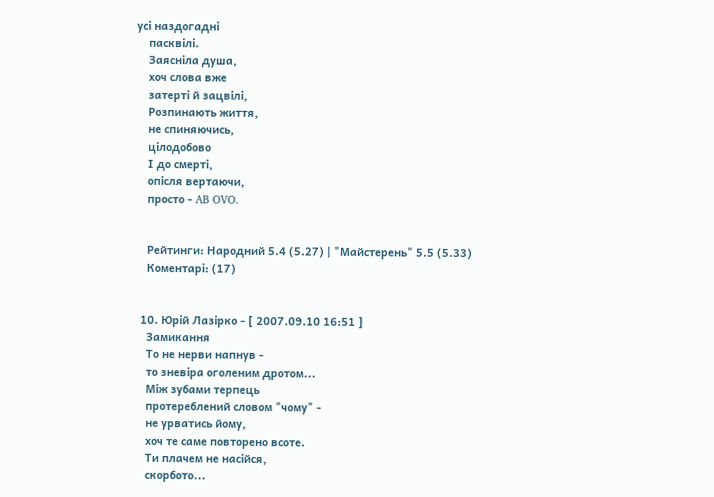усі наздогадні
    пасквілі.
    Заясніла душа,
    хоч слова вже
    затерті й зацвілі,
    Розпинають життя,
    не спиняючись,
    цілодобово
    І до смерті,
    опісля вертаючи,
    просто - AB OVO.


    Рейтинги: Народний 5.4 (5.27) | "Майстерень" 5.5 (5.33)
    Коментарі: (17)


  10. Юрій Лазірко - [ 2007.09.10 16:51 ]
    Замикання
    То не нерви напнув -
    то зневіра оголеним дротом...
    Між зубами терпець
    протереблений словом "чому" -
    не урватись йому,
    хоч те саме повторено всоте.
    Ти плачем не насійся,
    скорбото...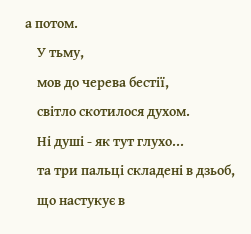а потом.
    У тьму,
    мов до черева бестії,
    світло скотилося духом.
    Ні душі - як тут глухо...
    та три пальці складені в дзьоб,
    що настукує в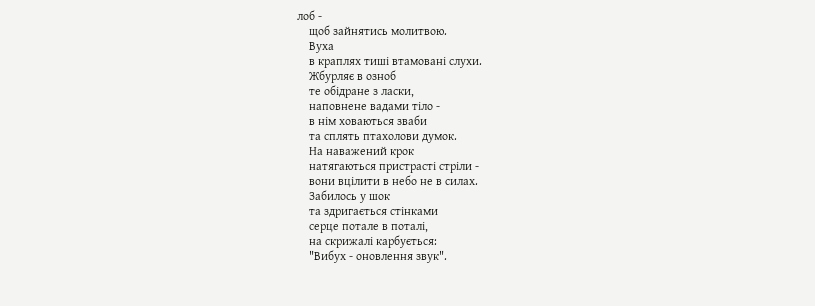лоб -
    щоб зайнятись молитвою.
    Вуха
    в краплях тиші втамовані слухи.
    Жбурляє в озноб
    те обідране з ласки,
    наповнене вадами тіло -
    в нім ховаються зваби
    та сплять птахолови думок.
    На наважений крок
    натягаються пристрасті стріли -
    вони вцілити в небо не в силах.
    Забилось у шок
    та здригається стінками
    серце потале в поталі,
    на скрижалі карбується:
    "Вибух - оновлення звук".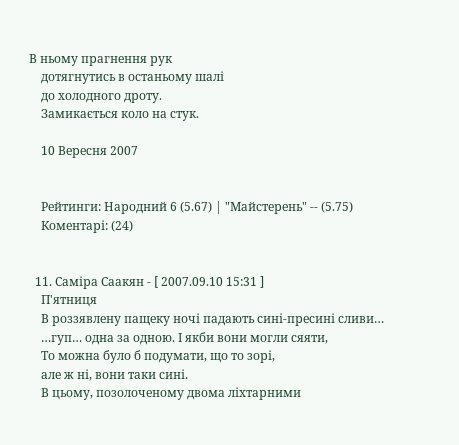В ньому прагнення рук
    дотягнутись в останьому шалі
    до холодного дроту.
    Замикається коло на стук.

    10 Вересня 2007


    Рейтинги: Народний 6 (5.67) | "Майстерень" -- (5.75)
    Коментарі: (24)


  11. Саміра Саакян - [ 2007.09.10 15:31 ]
    П'ятниця
    В роззявлену пащеку ночі падають сині-пресині сливи…
    …гуп… одна за одною. І якби вони могли сяяти,
    То можна було б подумати, що то зорі,
    але ж ні, вони таки сині.
    В цьому, позолоченому двома ліхтарними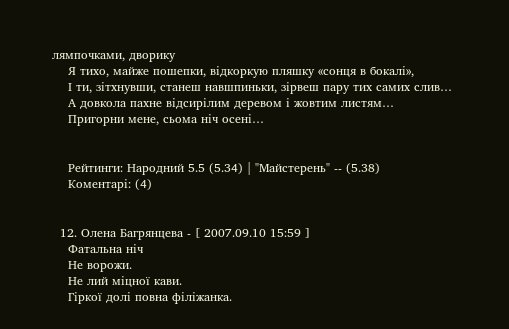лямпочками, дворику
    Я тихо, майже пошепки, відкоркую пляшку «сонця в бокалі»,
    І ти, зітхнувши, станеш навшпиньки, зірвеш пару тих самих слив…
    А довкола пахне відсирілим деревом і жовтим листям…
    Пригорни мене, сьома ніч осені…


    Рейтинги: Народний 5.5 (5.34) | "Майстерень" -- (5.38)
    Коментарі: (4)


  12. Олена Багрянцева - [ 2007.09.10 15:59 ]
    Фатальна ніч
    Не ворожи.
    Не лий міцної кави.
    Гіркої долі повна філіжанка.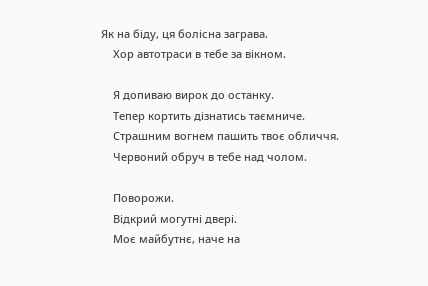Як на біду, ця болісна заграва.
    Хор автотраси в тебе за вікном.

    Я допиваю вирок до останку.
    Тепер кортить дізнатись таємниче.
    Страшним вогнем пашить твоє обличчя.
    Червоний обруч в тебе над чолом.

    Поворожи.
    Відкрий могутні двері.
    Моє майбутнє, наче на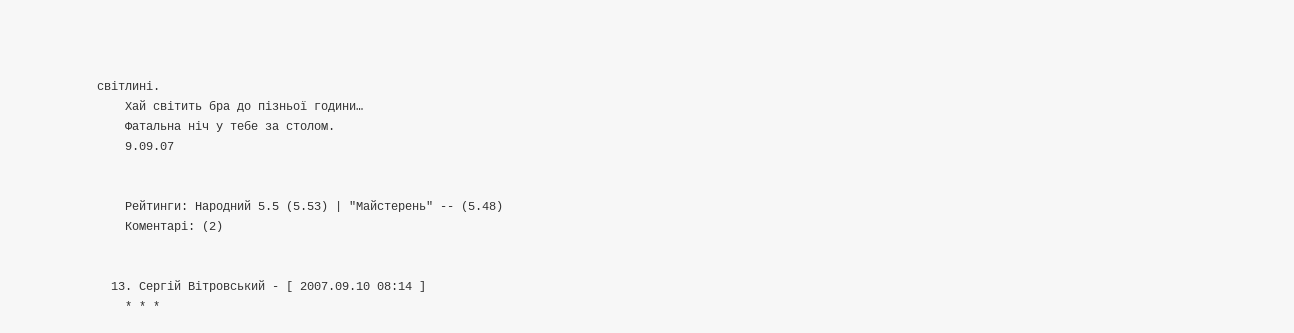світлині.
    Хай світить бра до пізньої години…
    Фатальна ніч у тебе за столом.
    9.09.07


    Рейтинги: Народний 5.5 (5.53) | "Майстерень" -- (5.48)
    Коментарі: (2)


  13. Сергій Вітровський - [ 2007.09.10 08:14 ]
    * * *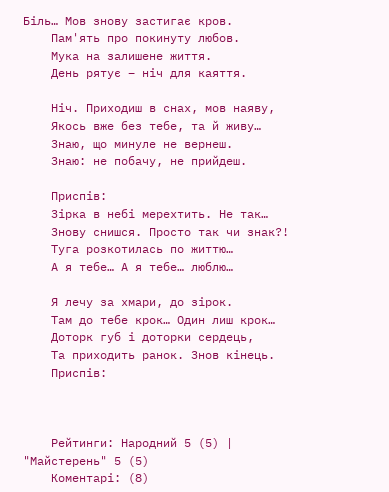Біль… Мов знову застигає кров.
    Пам'ять про покинуту любов.
    Мука на залишене життя.
    День рятує – ніч для каяття.

    Ніч. Приходиш в снах, мов наяву,
    Якось вже без тебе, та й живу…
    Знаю, що минуле не вернеш.
    Знаю: не побачу, не прийдеш.

    Приспів:
    Зірка в небі мерехтить. Не так…
    Знову снишся. Просто так чи знак?!
    Туга розкотилась по життю…
    А я тебе… А я тебе… люблю…

    Я лечу за хмари, до зірок.
    Там до тебе крок… Один лиш крок…
    Доторк губ і доторки сердець,
    Та приходить ранок. Знов кінець.
    Приспів:



    Рейтинги: Народний 5 (5) | "Майстерень" 5 (5)
    Коментарі: (8)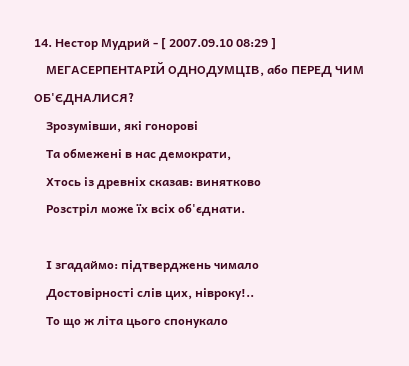14. Нестор Мудрий - [ 2007.09.10 08:29 ]
    МЕГАСЕРПЕНТАРIЙ ОДНОДУМЦІВ, або ПЕРЕД ЧИМ ОБ'ЄДНАЛИСЯ?
    Зрозумівши, які гонорові
    Та обмежені в нас демократи,
    Хтось із древніх сказав: винятково
    Розстріл може їх всіх об'єднати.

    І згадаймо: підтверджень чимало
    Достовірності слів цих, нівроку!..
    То що ж літа цього спонукало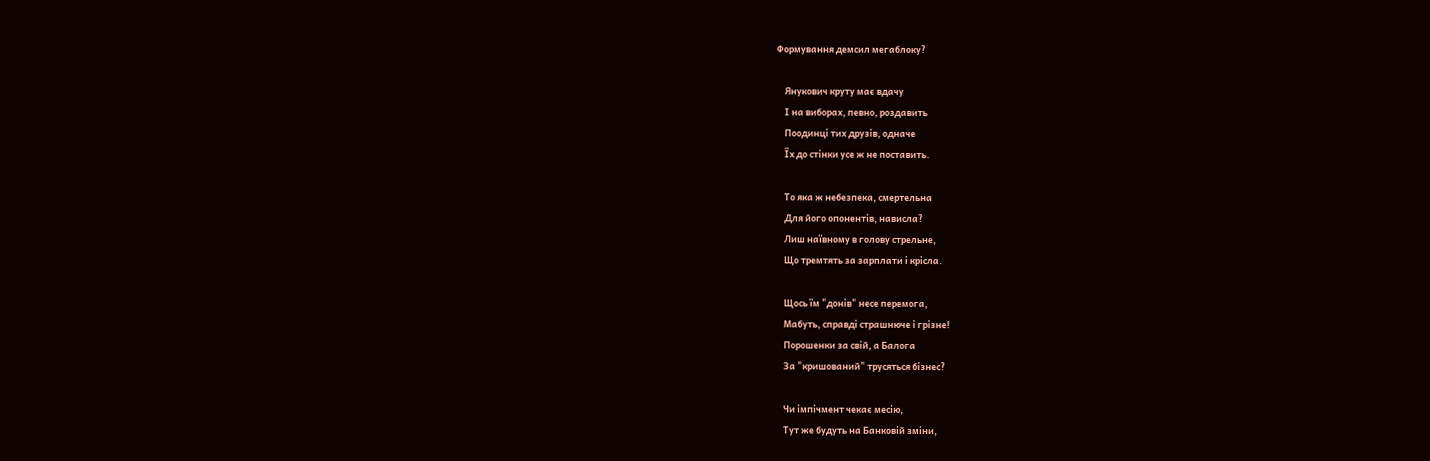Формування демсил мегаблоку?

    Янукович круту має вдачу
    І на виборах, певно, роздавить
    Поодинці тих друзів, одначе
    Їх до стінки усе ж не поставить.

    То яка ж небезпека, смертельна
    Для його опонентів, нависла?
    Лиш наївному в голову стрельне,
    Що тремтять за зарплати і крісла.

    Щось їм "донів" несе перемога,
    Мабуть, справді страшнюче і грізне!
    Порошенки за свій, а Балога
    За "кришований" трусяться бізнес?

    Чи імпічмент чекає месію,
    Тут же будуть на Банковій зміни,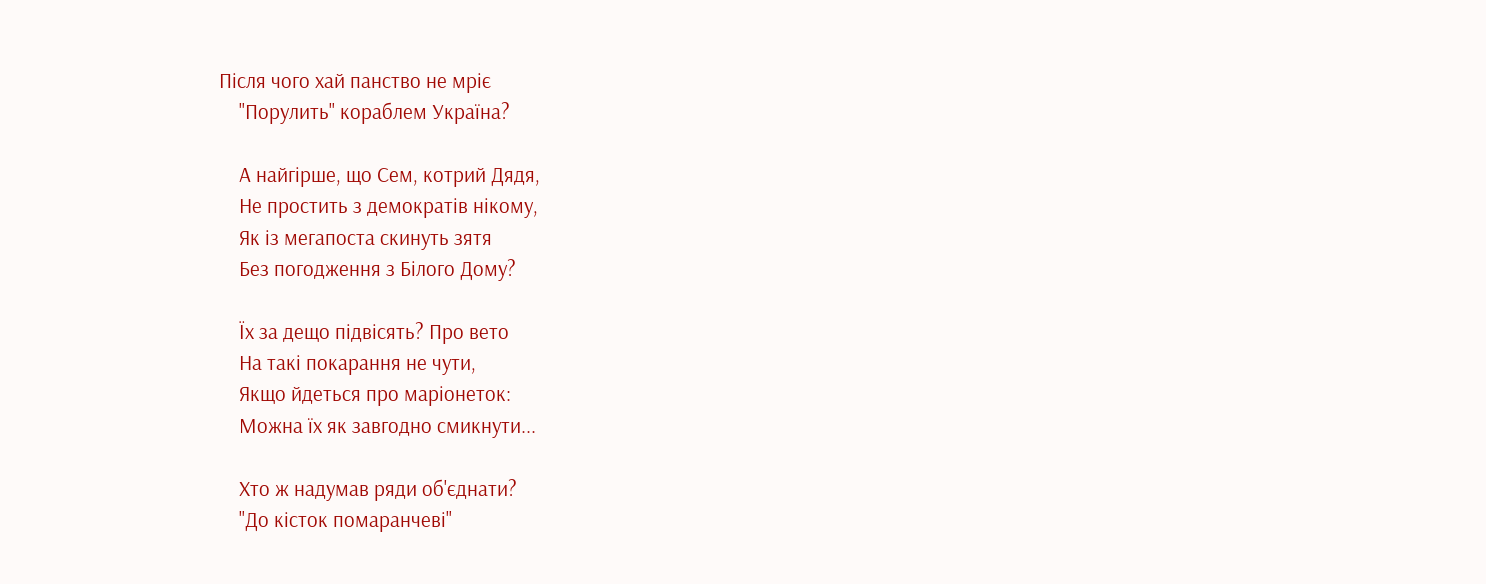Після чого хай панство не мріє
    "Порулить" кораблем Україна?

    А найгірше, що Сем, котрий Дядя,
    Не простить з демократів нікому,
    Як із мегапоста скинуть зятя
    Без погодження з Білого Дому?

    Їх за дещо підвісять? Про вето
    На такі покарання не чути,
    Якщо йдеться про маріонеток:
    Можна їх як завгодно смикнути...

    Хто ж надумав ряди об'єднати?
    "До кісток помаранчеві"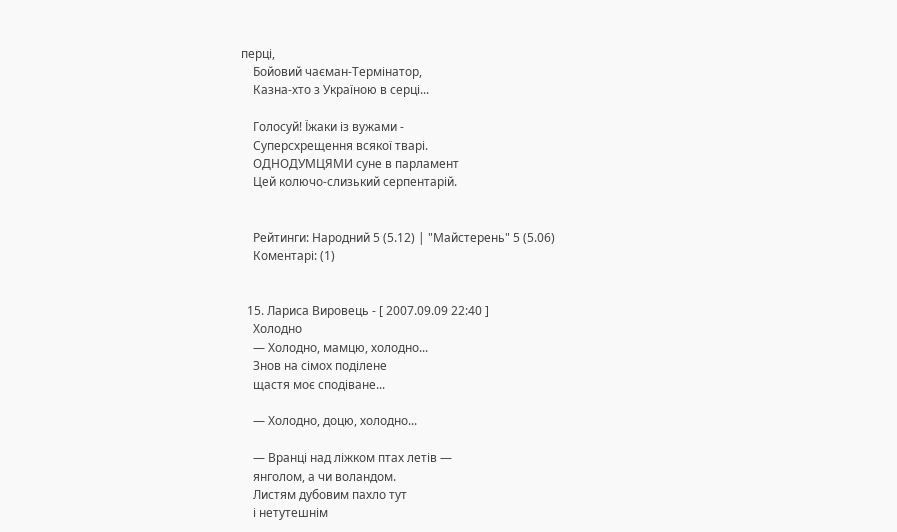перці,
    Бойовий чаєман-Термінатор,
    Казна-хто з Україною в серці...

    Голосуй! Їжаки із вужами -
    Суперсхрещення всякої тварі.
    ОДНОДУМЦЯМИ суне в парламент
    Цей колючо-слизький серпентарій.


    Рейтинги: Народний 5 (5.12) | "Майстерень" 5 (5.06)
    Коментарі: (1)


  15. Лариса Вировець - [ 2007.09.09 22:40 ]
    Холодно
    — Холодно, мамцю, холодно...
    Знов на сімох поділене
    щастя моє сподіване...

    — Холодно, доцю, холодно...

    — Вранці над ліжком птах летів —
    янголом, а чи воландом.
    Листям дубовим пахло тут
    і нетутешнім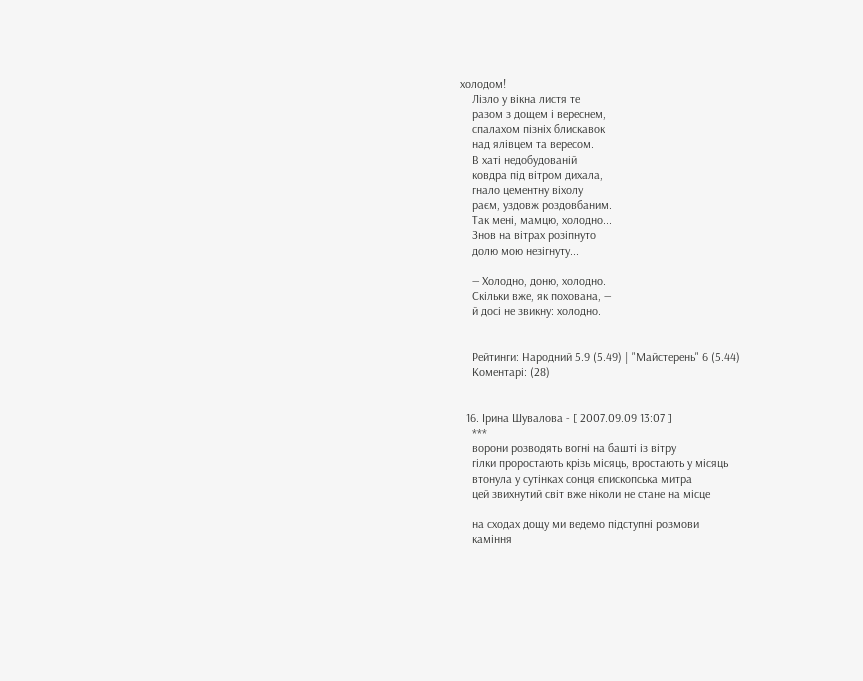холодом!
    Лізло у вікна листя те
    разом з дощем і вереснем,
    спалахом пізніх блискавок
    над ялівцем та вересом.
    В хаті недобудованій
    ковдра під вітром дихала,
    гнало цементну віхолу
    раєм, уздовж роздовбаним.
    Так мені, мамцю, холодно...
    Знов на вітрах розіпнуто
    долю мою незігнуту...

    — Холодно, доню, холодно.
    Скільки вже, як похована, —
    й досі не звикну: холодно.


    Рейтинги: Народний 5.9 (5.49) | "Майстерень" 6 (5.44)
    Коментарі: (28)


  16. Ірина Шувалова - [ 2007.09.09 13:07 ]
    ***
    ворони розводять вогні на башті із вітру
    гілки проростають крізь місяць, вростають у місяць
    втонула у сутінках сонця єпископська митра
    цей звихнутий світ вже ніколи не стане на місце

    на сходах дощу ми ведемо підступні розмови
    каміння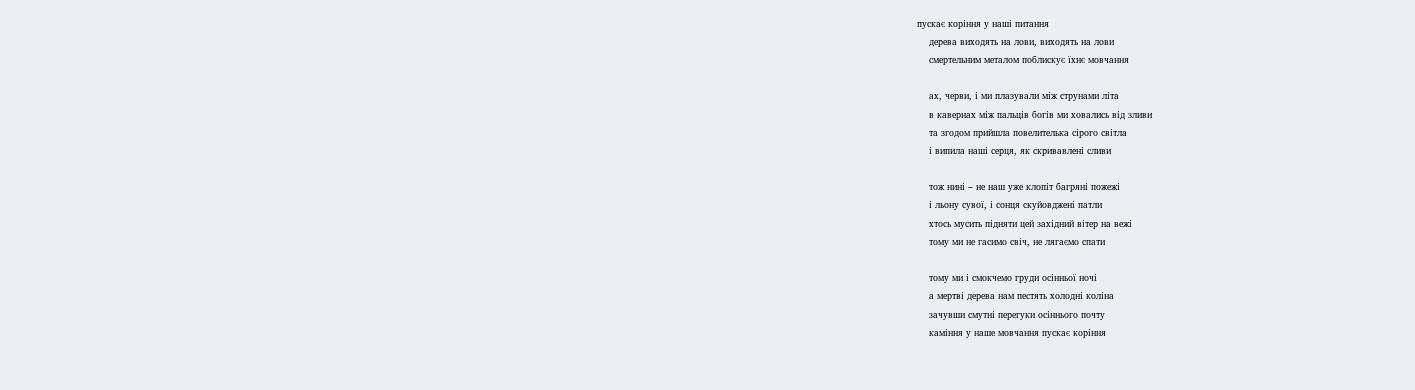пускає коріння у наші питання
    дерева виходять на лови, виходять на лови
    смертельним металом поблискує їхнє мовчання

    ах, черви, і ми плазували між струнами літа
    в кавернах між пальців богів ми ховались від зливи
    та згодом прийшла повелителька сірого світла
    і випила наші серця, як скривавлені сливи

    тож нині – не наш уже клопіт багряні пожежі
    і льону сувої, і сонця скуйовджені патли
    хтось мусить підняти цей західний вітер на вежі
    тому ми не гасимо свіч, не лягаємо спати

    тому ми і смокчемо груди осінньої ночі
    а мертві дерева нам пестять холодні коліна
    зачувши смутні перегуки осіннього почту
    каміння у наше мовчання пускає коріння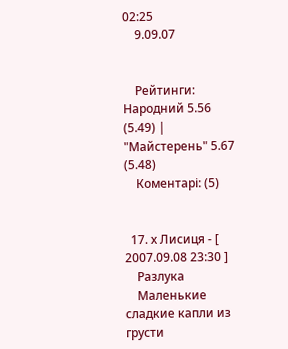02:25
    9.09.07


    Рейтинги: Народний 5.56 (5.49) | "Майстерень" 5.67 (5.48)
    Коментарі: (5)


  17. х Лисиця - [ 2007.09.08 23:30 ]
    Разлука
    Маленькие сладкие капли из грусти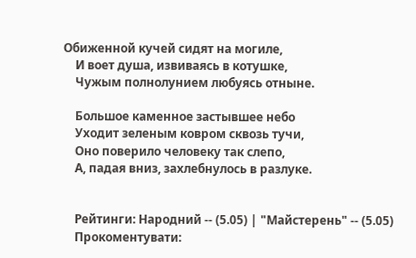Обиженной кучей сидят на могиле,
    И воет душа, извиваясь в котушке,
    Чужым полнолунием любуясь отныне.

    Большое каменное застывшее небо
    Уходит зеленым ковром сквозь тучи,
    Оно поверило человеку так слепо,
    А, падая вниз, захлебнулось в разлуке.


    Рейтинги: Народний -- (5.05) | "Майстерень" -- (5.05)
    Прокоментувати: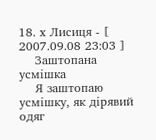18. х Лисиця - [ 2007.09.08 23:03 ]
    Заштопана усмішка
    Я заштопаю усмішку, як дірявий одяг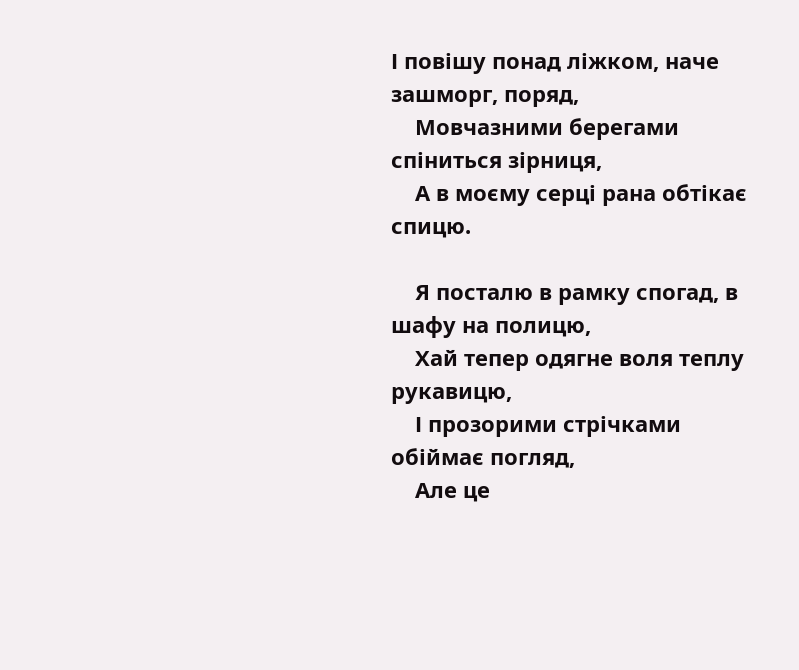І повішу понад ліжком, наче зашморг, поряд,
    Мовчазними берегами спіниться зірниця,
    А в моєму серці рана обтікає спицю.

    Я посталю в рамку спогад, в шафу на полицю,
    Хай тепер одягне воля теплу рукавицю,
    І прозорими стрічками обіймає погляд,
    Але це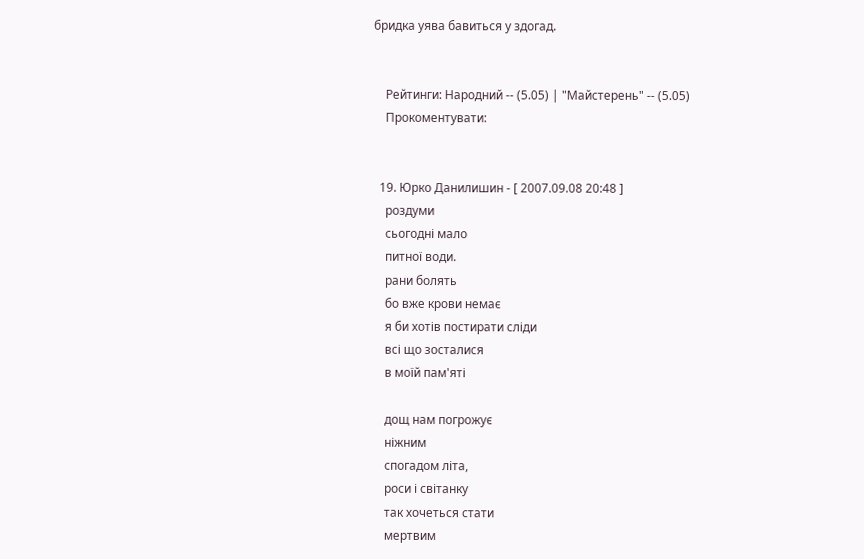бридка уява бавиться у здогад.


    Рейтинги: Народний -- (5.05) | "Майстерень" -- (5.05)
    Прокоментувати:


  19. Юрко Данилишин - [ 2007.09.08 20:48 ]
    роздуми
    сьогодні мало
    питної води.
    рани болять
    бо вже крови немає
    я би хотів постирати сліди
    всі що зосталися
    в моїй пам'яті

    дощ нам погрожує
    ніжним
    спогадом літа,
    роси і світанку
    так хочеться стати
    мертвим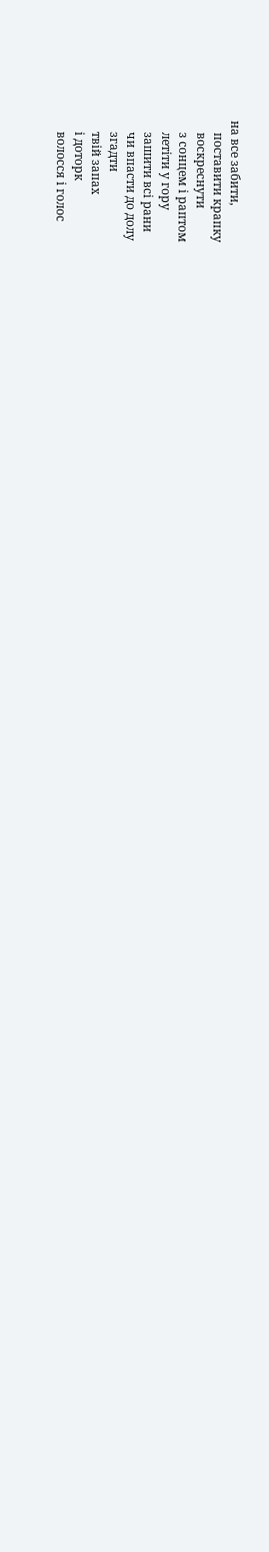на все забити,
    поставити крапку
    воскреснути
    з сонцем і раптом
    летіти у гору
    зашити всі рани
    чи впасти до долу
    згадти
    твій запах
    і доторк
    волосся і голос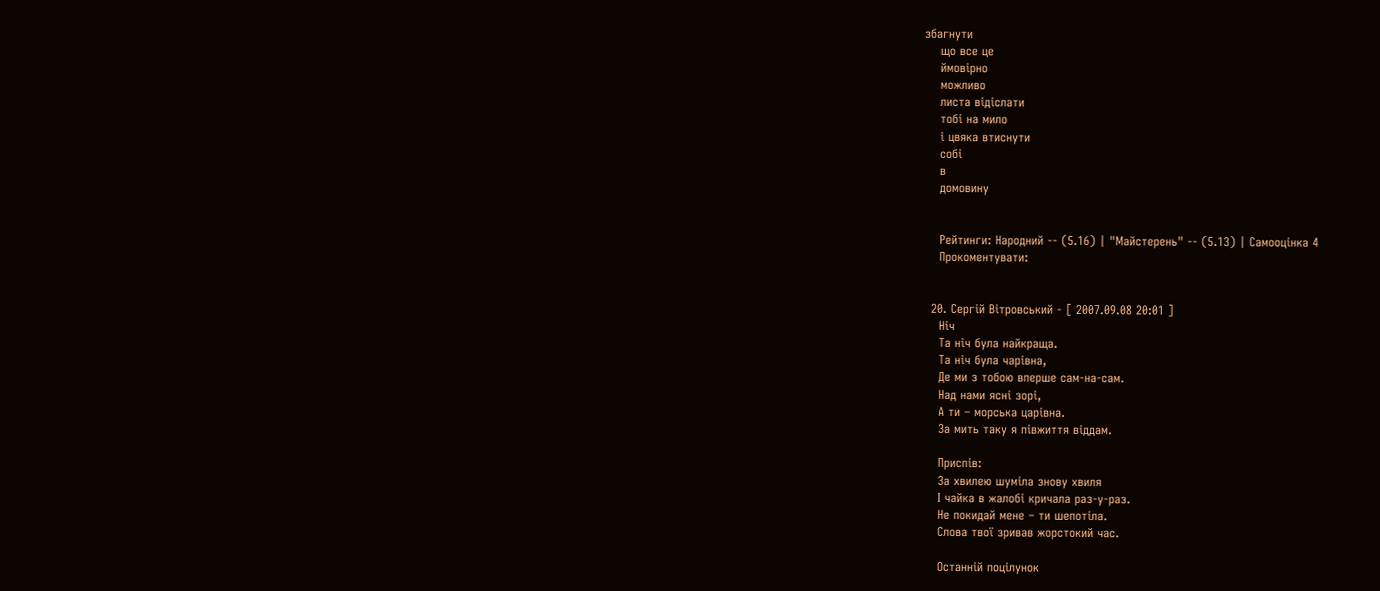збагнути
    що все це
    ймовірно
    можливо
    листа відіслати
    тобі на мило
    і цвяка втиснути
    собі
    в
    домовину


    Рейтинги: Народний -- (5.16) | "Майстерень" -- (5.13) | Самооцінка 4
    Прокоментувати:


  20. Сергій Вітровський - [ 2007.09.08 20:01 ]
    Ніч
    Та ніч була найкраща.
    Та ніч була чарівна,
    Де ми з тобою вперше сам-на-сам.
    Над нами ясні зорі,
    А ти – морська царівна.
    За мить таку я півжиття віддам.

    Приспів:
    За хвилею шуміла знову хвиля
    І чайка в жалобі кричала раз-у-раз.
    Не покидай мене – ти шепотіла.
    Слова твої зривав жорстокий час.

    Останній поцілунок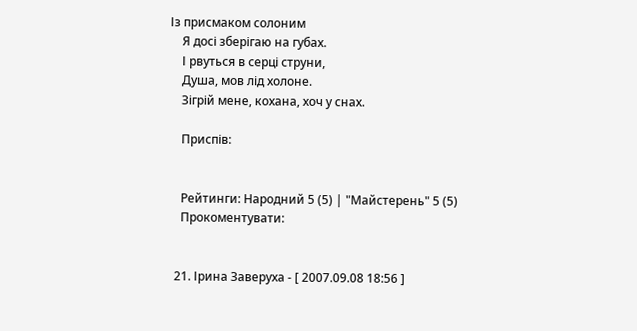Із присмаком солоним
    Я досі зберігаю на губах.
    І рвуться в серці струни,
    Душа, мов лід холоне.
    Зігрій мене, кохана, хоч у снах.

    Приспів:


    Рейтинги: Народний 5 (5) | "Майстерень" 5 (5)
    Прокоментувати:


  21. Ірина Заверуха - [ 2007.09.08 18:56 ]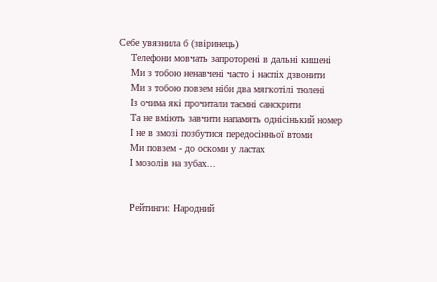Себе увязнила б (звіринець)
    Телефони мовчать запроторені в дальні кишені
    Ми з тобою ненавчені часто і наспіх дзвонити
    Ми з тобою повзем ніби два мягкотілі тюлені
    Із очима які прочитали таємні санскрити
    Та не вміють завчити напамять однісінький номер
    І не в змозі позбутися передосінньої втоми
    Ми повзем - до оскоми у ластах
    І мозолів на зубах...


    Рейтинги: Народний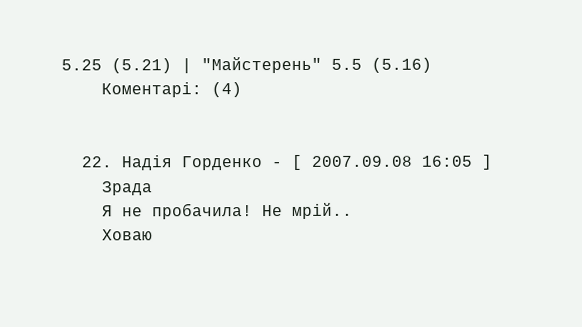5.25 (5.21) | "Майстерень" 5.5 (5.16)
    Коментарі: (4)


  22. Надія Горденко - [ 2007.09.08 16:05 ]
    Зрада
    Я не пробачила! Не мрій..
    Ховаю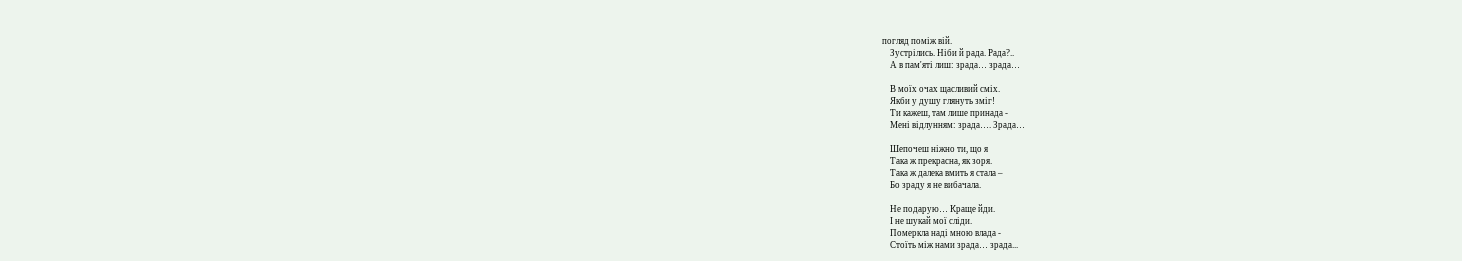погляд поміж вій.
    Зустрілись. Ніби й рада. Рада?..
    А в пам'яті лиш: зрада… зрада…

    В моїх очах щасливий сміх.
    Якби у душу глянуть зміг!
    Ти кажеш, там лише принада -
    Мені відлунням: зрада…. Зрада…

    Шепочеш ніжно ти, що я
    Така ж прекрасна, як зоря.
    Така ж далека вмить я стала –
    Бо зраду я не вибачала.

    Не подарую… Краще йди.
    І не шукай мої сліди.
    Померкла наді мною влада -
    Стоїть між нами зрада… зрада...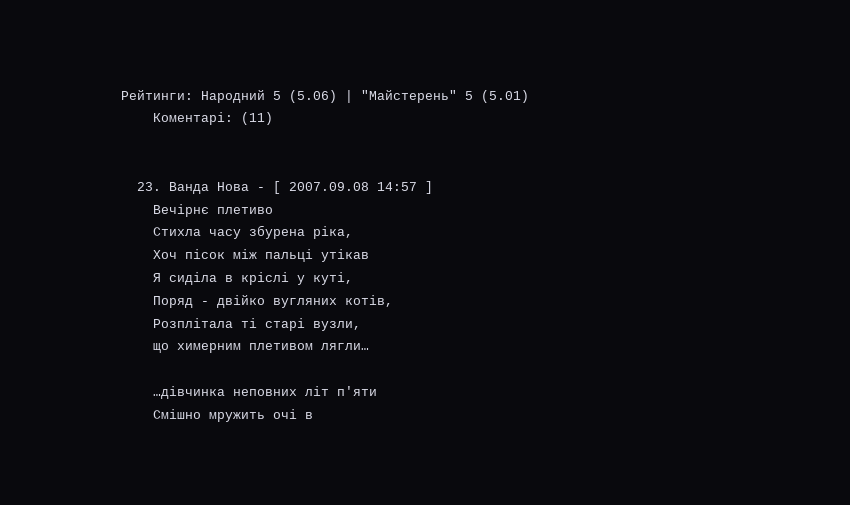Рейтинги: Народний 5 (5.06) | "Майстерень" 5 (5.01)
    Коментарі: (11)


  23. Ванда Нова - [ 2007.09.08 14:57 ]
    Вечірнє плетиво
    Стихла часу збурена ріка,
    Хоч пісок між пальці утікав
    Я сиділа в кріслі у куті,
    Поряд - двійко вугляних котів,
    Розплітала ті старі вузли,
    що химерним плетивом лягли…

    …дівчинка неповних літ п'яти
    Смішно мружить очі в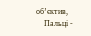об’єктив,
    Пальці -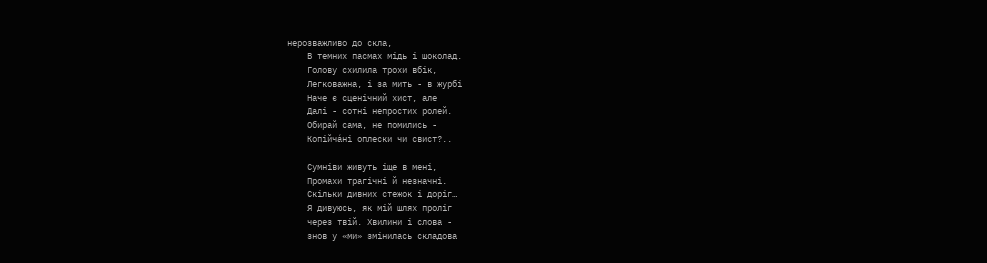нерозважливо до скла,
    В темних пасмах мідь і шоколад.
    Голову схилила трохи вбік,
    Легковажна, і за мить - в журбі
    Наче є сценічний хист, але
    Далі - сотні непростих ролей.
    Обирай сама, не помились -
    Копійчáні оплески чи свист?..

    Сумніви живуть іще в мені,
    Промахи трагічні й незначні.
    Скільки дивних стежок і доріг…
    Я дивуюсь, як мій шлях проліг
    через твій. Хвилини і слова -
    знов у «ми» змінилась складова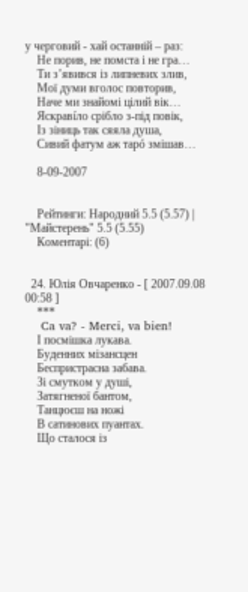у черговий - хай останній – раз:
    Не порив, не помста і не гра…
    Ти з’явився із липневих злив,
    Мої думи вголос повторив,
    Наче ми знайомі цілий вік…
    Яскравíло срібло з-під повік,
    Із зіниць так сяяла душа,
    Сивий фатум аж тарó змішав…

    8-09-2007


    Рейтинги: Народний 5.5 (5.57) | "Майстерень" 5.5 (5.55)
    Коментарі: (6)


  24. Юлія Овчаренко - [ 2007.09.08 00:58 ]
    ***
    Ca va? - Merci, va bien!
    І посмішка лукава.
    Буденних мізансцен
    Беспристрасна забава.
    Зі смутком у душі,
    Затягненої бантом,
    Танцюєш на ножі
    В сатинових пуантах.
    Що сталося із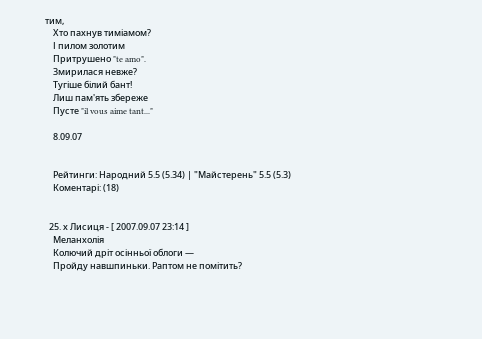тим,
    Хто пахнув тиміамом?
    І пилом золотим
    Притрушено "te amo".
    Змирилася невже?
    Тугіше білий бант!
    Лиш пам'ять збереже
    Пусте "il vous aime tant..."

    8.09.07


    Рейтинги: Народний 5.5 (5.34) | "Майстерень" 5.5 (5.3)
    Коментарі: (18)


  25. х Лисиця - [ 2007.09.07 23:14 ]
    Меланхолія
    Колючий дріт осінньої облоги —
    Пройду навшпиньки. Раптом не помітить?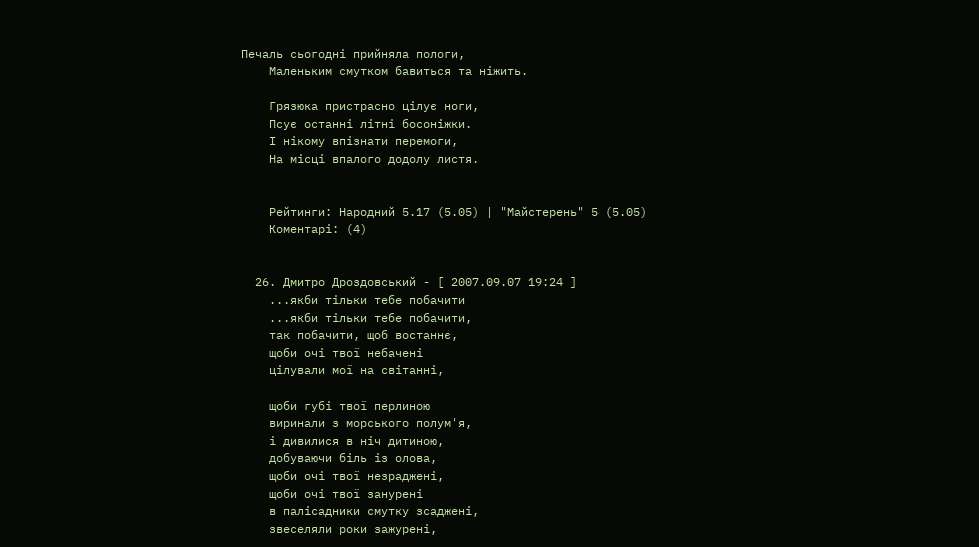Печаль сьогодні прийняла пологи,
    Маленьким смутком бавиться та ніжить.

    Грязюка пристрасно цілує ноги,
    Псує останні літні босоніжки.
    І нікому впізнати перемоги,
    На місці впалого додолу листя.


    Рейтинги: Народний 5.17 (5.05) | "Майстерень" 5 (5.05)
    Коментарі: (4)


  26. Дмитро Дроздовський - [ 2007.09.07 19:24 ]
    ...якби тільки тебе побачити
    ...якби тільки тебе побачити,
    так побачити, щоб востаннє,
    щоби очі твої небачені
    цілували мої на світанні,

    щоби губі твої перлиною
    виринали з морського полум'я,
    і дивилися в ніч дитиною,
    добуваючи біль із олова,
    щоби очі твої незраджені,
    щоби очі твої занурені
    в палісадники смутку зсаджені,
    звеселяли роки зажурені,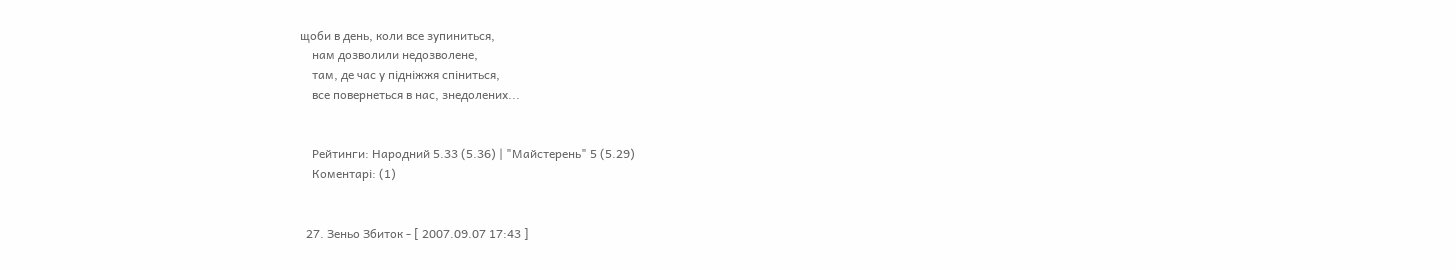щоби в день, коли все зупиниться,
    нам дозволили недозвoлене,
    там, де час у підніжжя спіниться,
    все повернеться в нас, знедолених...


    Рейтинги: Народний 5.33 (5.36) | "Майстерень" 5 (5.29)
    Коментарі: (1)


  27. Зеньо Збиток - [ 2007.09.07 17:43 ]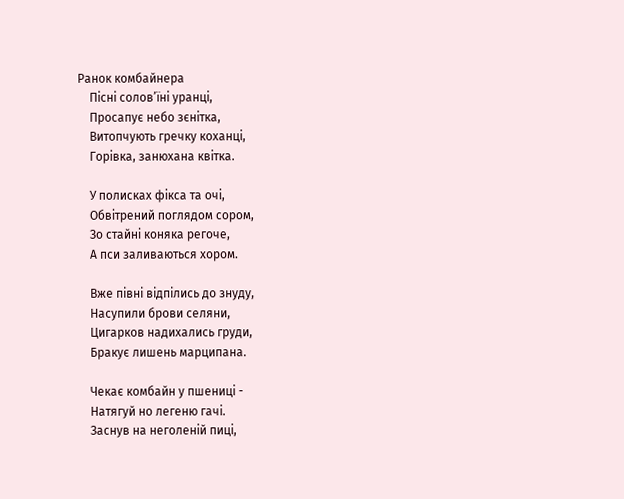Ранок комбайнера
    Пісні солов’їні уранці,
    Просапує небо зєнітка,
    Витопчують гречку коханці,
    Горівка, занюхана квітка.

    У полисках фікса та очі,
    Обвітрений поглядом сором,
    Зо стайні коняка регоче,
    А пси заливаються хором.

    Вже півні відпілись до знуду,
    Насупили брови селяни,
    Цигарков надихались груди,
    Бракує лишень марципана.

    Чекає комбайн у пшениці -
    Натягуй но легеню гачі.
    Заснув на неголеній пиці,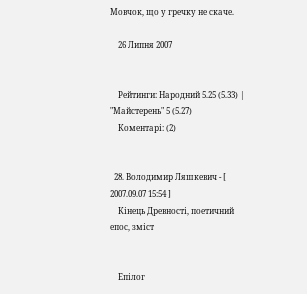Мовчок, що у гречку не скаче.

    26 Липня 2007


    Рейтинги: Народний 5.25 (5.33) | "Майстерень" 5 (5.27)
    Коментарі: (2)


  28. Володимир Ляшкевич - [ 2007.09.07 15:54 ]
    Кінець Древності, поетичний епос, зміст


    Епілог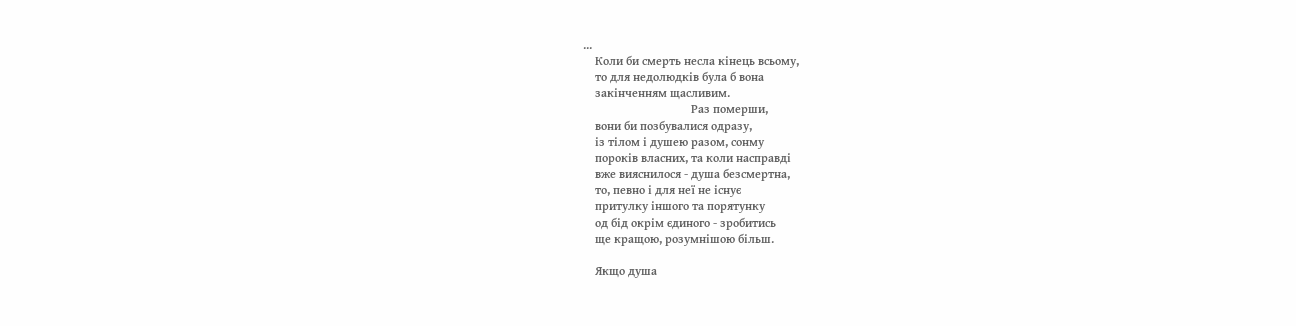...
    Коли би смерть несла кінець всьому,
    то для недолюдків була б вона
    закінченням щасливим.
                                    Раз померши,
    вони би позбувалися одразу,
    із тілом і душею разом, сонму
    пороків власних, та коли насправді
    вже вияснилося - душа безсмертна,
    то, певно і для неї не існує
    притулку іншого та порятунку
    од бід окрім єдиного - зробитись
    ще кращою, розумнішою більш.

    Якщо душа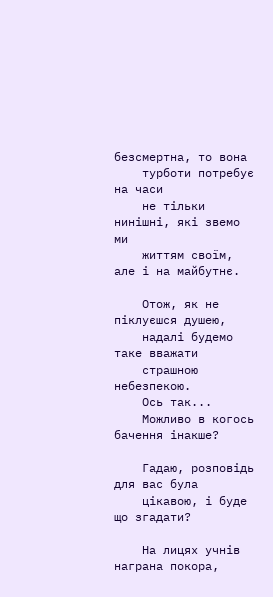безсмертна, то вона
    турботи потребує на часи
    не тільки нинішні, які звемо ми
    життям своїм, але і на майбутнє.

    Отож, як не піклуєшся душею,
    надалі будемо таке вважати
    страшною небезпекою.
    Ось так...
    Можливо в когось бачення інакше?

    Гадаю, розповідь для вас була
    цікавою, і буде що згадати?

    На лицях учнів награна покора,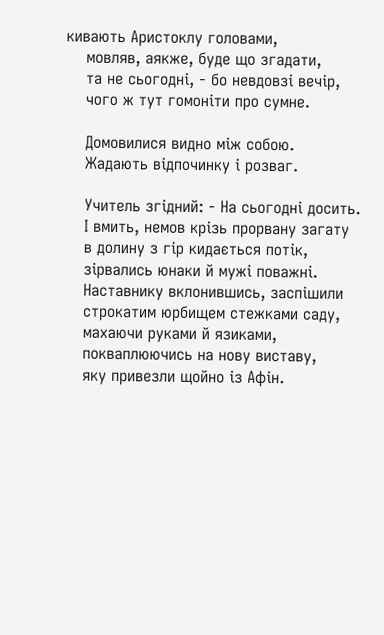кивають Аристоклу головами,
    мовляв, аякже, буде що згадати,
    та не сьогодні, - бо невдовзі вечір,
    чого ж тут гомоніти про сумне.

    Домовилися видно між собою.
    Жадають відпочинку і розваг.

    Учитель згідний: - На сьогодні досить.
    І вмить, немов крізь прорвану загату
    в долину з гір кидається потік,
    зірвались юнаки й мужі поважні.
    Наставнику вклонившись, заспішили
    строкатим юрбищем стежками саду,
    махаючи руками й язиками,
    покваплюючись на нову виставу,
    яку привезли щойно із Афін.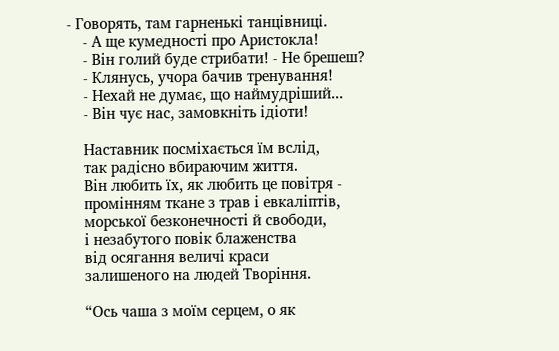- Говорять, там гарненькі танцівниці.
    - А ще кумедності про Аристокла!
    - Він голий буде стрибати! - Не брешеш?
    - Клянусь, учора бачив тренування!
    - Нехай не думає, що наймудріший...
    - Він чує нас, замовкніть ідіоти!

    Наставник посміхається їм вслід,
    так радісно вбираючим життя.
    Він любить їх, як любить це повітря -
    промінням ткане з трав і евкаліптів,
    морської безконечності й свободи,
    і незабутого повік блаженства
    від осягання величі краси
    залишеного на людей Творіння.

    “Ось чаша з моїм серцем, о як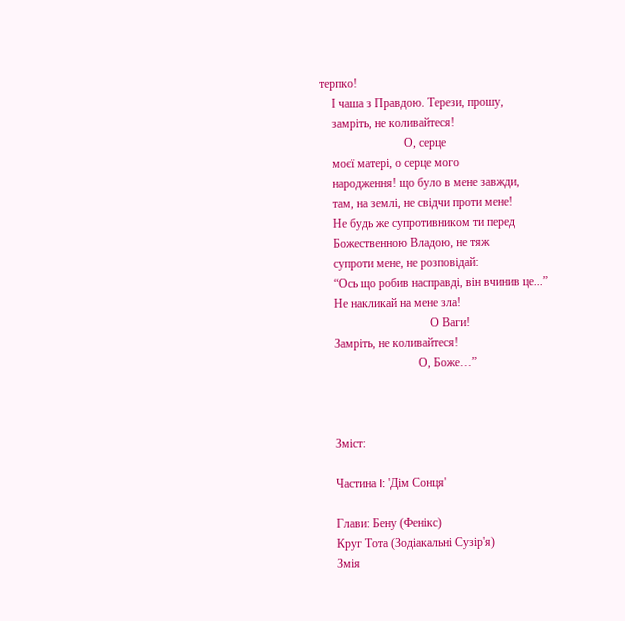терпко!
    І чаша з Правдою. Терези, прошу,
    замріть, не коливайтеся!
                            О, серце
    моєї матері, о серце мого
    народження! що було в мене завжди,
    там, на землі, не свідчи проти мене!
    Не будь же супротивником ти перед
    Божественною Владою, не тяж
    супроти мене, не розповідай:
    “Ось що робив насправді, він вчинив це...”
    Не накликай на мене зла!
                                    О Ваги!
    Замріть, не коливайтеся!
                                О, Боже…”



    Зміст:

    Частина I: 'Дім Сонця'

    Глави: Бену (Фенікс)
    Круг Тота (Зодіакальні Сузір'я)
    Змія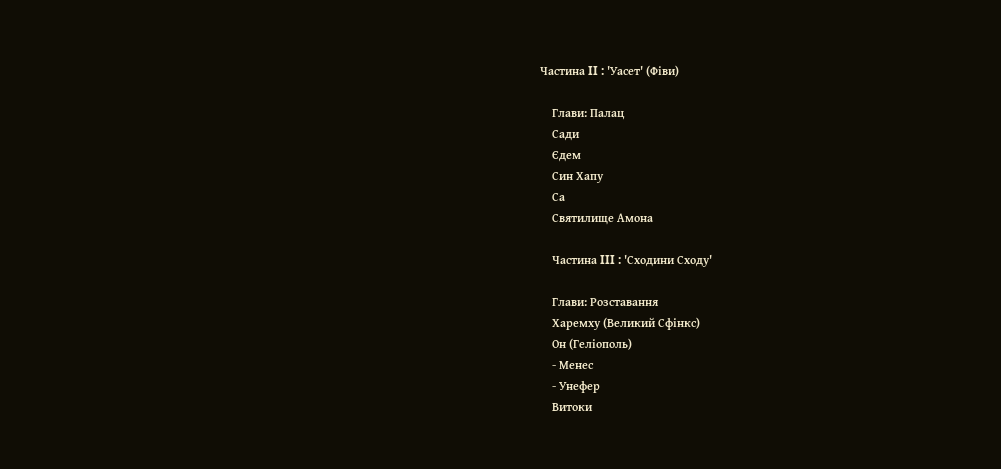Частина II : 'Уасет' (Фіви)

    Глави: Палац
    Сади
    Єдем
    Син Хапу
    Са
    Святилище Амона

    Частина III : 'Сходини Сходу'

    Глави: Розставання
    Харемху (Великий Сфінкс)
    Он (Геліополь)
    - Менес
    - Унефер
    Витоки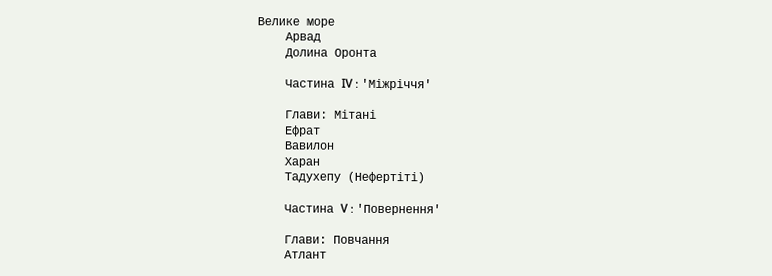Велике море
    Арвад
    Долина Оронта

    Частина IV : 'Міжріччя'

    Глави: Мітані
    Ефрат
    Вавилон
    Харан
    Тадухепу (Нефертіті)

    Частина V : 'Повернення'

    Глави: Повчання
    Атлант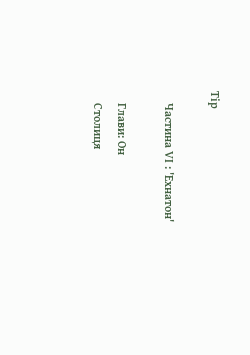Тір

    Частина VІ : 'Ехнатон'

    Глави: Он
    Столиця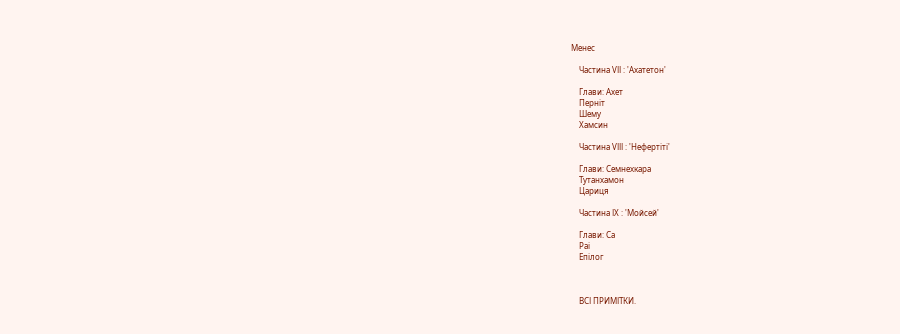Менес

    Частина VІІ : 'Ахатетон'

    Глави: Ахет
    Перніт
    Шему
    Хамсин

    Частина VІІІ : 'Нефертіті'

    Глави: Семнехкара
    Тутанхамон
    Цариця

    Частина ІХ : 'Мойсей'

    Глави: Са
    Раі
    Епілог



    ВСІ ПРИМІТКИ.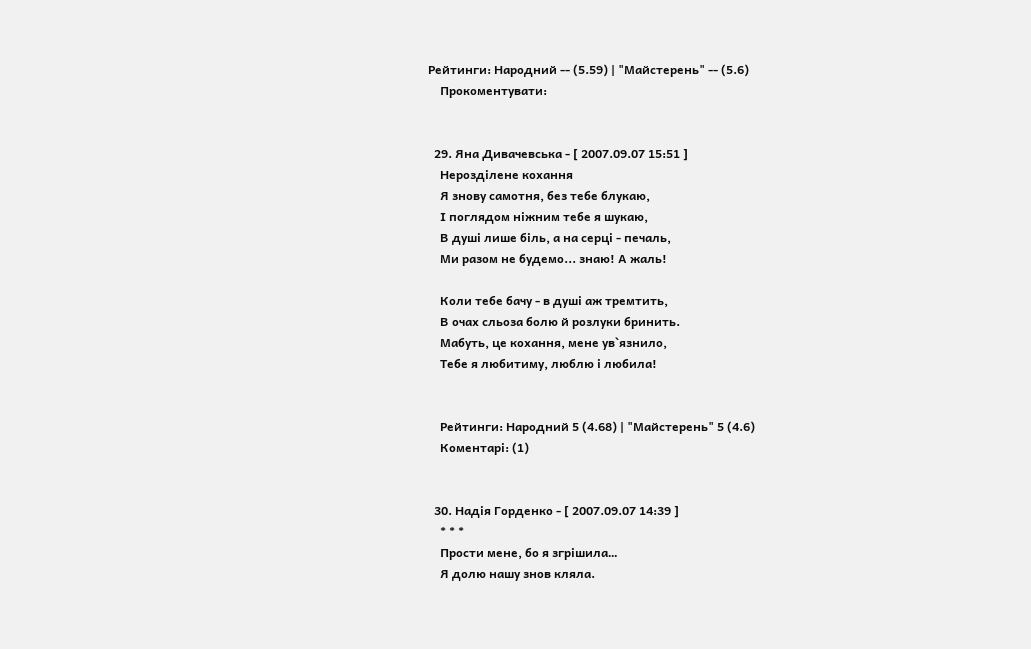Рейтинги: Народний -- (5.59) | "Майстерень" -- (5.6)
    Прокоментувати:


  29. Яна Дивачевська - [ 2007.09.07 15:51 ]
    Нерозділене кохання
    Я знову самотня, без тебе блукаю,
    І поглядом ніжним тебе я шукаю,
    В душі лише біль, а на серці - печаль,
    Ми разом не будемо... знаю! А жаль!

    Коли тебе бачу - в душі аж тремтить,
    В очах сльоза болю й розлуки бринить.
    Мабуть, це кохання, мене ув`язнило,
    Тебе я любитиму, люблю і любила!


    Рейтинги: Народний 5 (4.68) | "Майстерень" 5 (4.6)
    Коментарі: (1)


  30. Надія Горденко - [ 2007.09.07 14:39 ]
    * * *
    Прости мене, бо я згрішила…
    Я долю нашу знов кляла.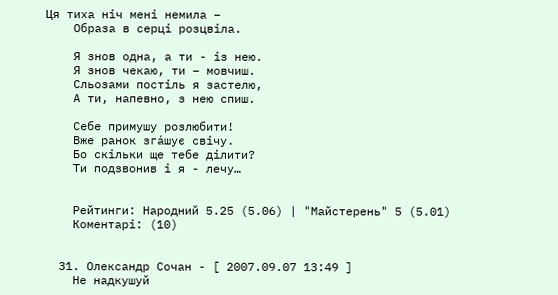Ця тиха ніч мені немила –
    Образа в серці розцвіла.

    Я знов одна, а ти - із нею.
    Я знов чекаю, ти – мовчиш.
    Сльозами постіль я застелю,
    А ти, напевно, з нею спиш.

    Себе примушу розлюбити!
    Вже ранок згáшує свічу.
    Бо скільки ще тебе ділити?
    Ти подзвонив і я - лечу…


    Рейтинги: Народний 5.25 (5.06) | "Майстерень" 5 (5.01)
    Коментарі: (10)


  31. Олександр Сочан - [ 2007.09.07 13:49 ]
    Не надкушуй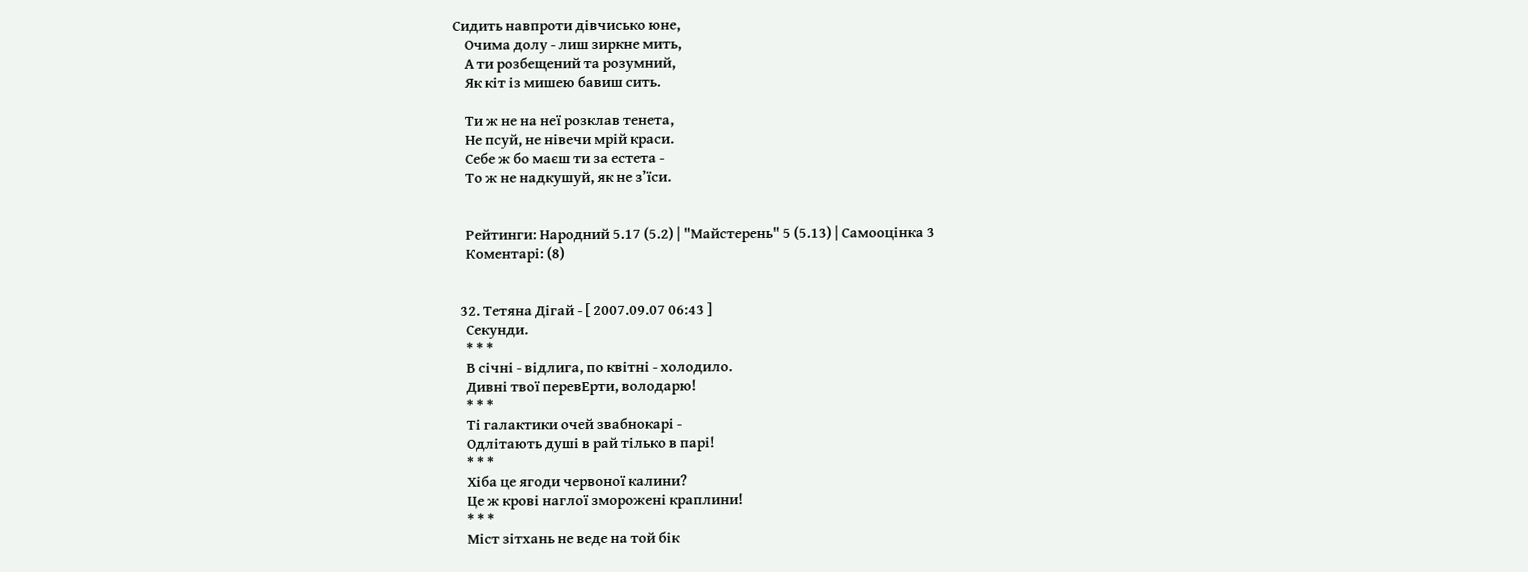Сидить навпроти дівчисько юне,
    Очима долу - лиш зиркне мить,
    А ти розбещений та розумний,
    Як кіт із мишею бавиш сить.

    Ти ж не на неї розклав тенета,
    Не псуй, не нівечи мрій краси.
    Себе ж бо маєш ти за естета -
    То ж не надкушуй, як не з’їси.


    Рейтинги: Народний 5.17 (5.2) | "Майстерень" 5 (5.13) | Самооцінка 3
    Коментарі: (8)


  32. Тетяна Дігай - [ 2007.09.07 06:43 ]
    Секунди.
    * * *
    В січні - відлига, по квітні - холодило.
    Дивні твої перевЕрти, володарю!
    * * *
    Ті галактики очей звабнокарі -
    Одлітають душі в рай тілько в парі!
    * * *
    Хіба це ягоди червоної калини?
    Це ж крові наглої зморожені краплини!
    * * *
    Міст зітхань не веде на той бік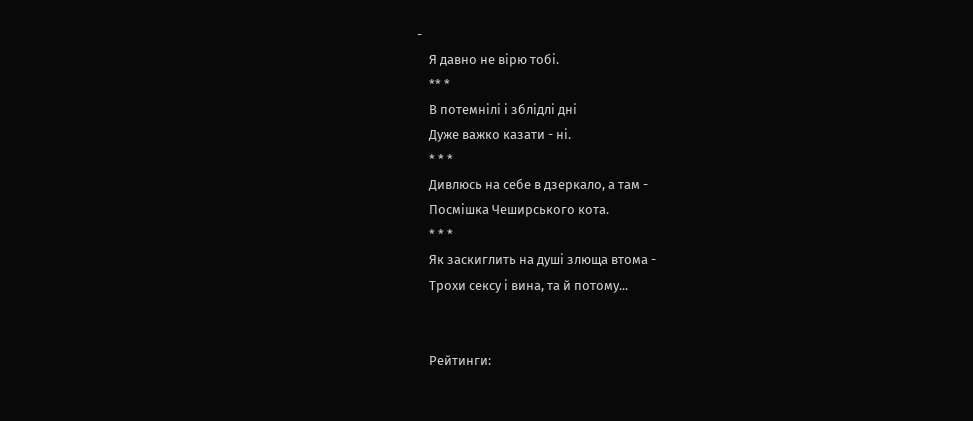-
    Я давно не вірю тобі.
    ** *
    В потемнілі і зблідлі дні
    Дуже важко казати - ні.
    * * *
    Дивлюсь на себе в дзеркало, а там -
    Посмішка Чеширського кота.
    * * *
    Як заскиглить на душі злюща втома -
    Трохи сексу і вина, та й потому...


    Рейтинги: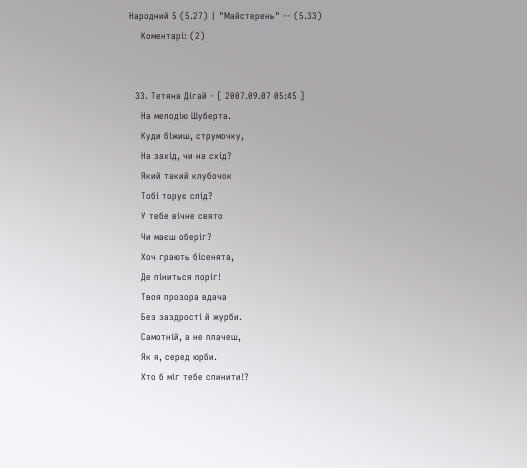Народний 5 (5.27) | "Майстерень" -- (5.33)
    Коментарі: (2)


  33. Тетяна Дігай - [ 2007.09.07 05:45 ]
    На мелодію Шуберта.
    Куди біжиш, струмочку,
    На захід, чи на схід?
    Який такий клубочок
    Тобі торує слід?
    У тебе вічне свято
    Чи маєш оберіг?
    Хоч грають бісенята,
    Де піниться поріг!
    Твоя прозора вдача
    Без заздрості й журби.
    Самотній, а не плачеш,
    Як я, серед юрби.
    Хто б міг тебе спинити!?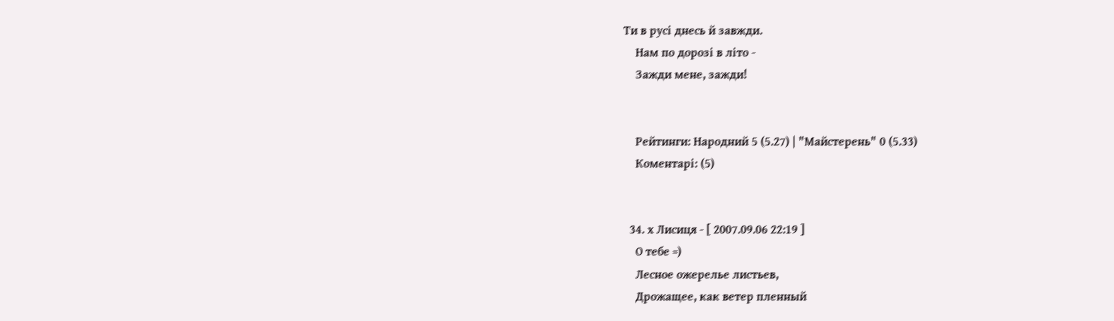Ти в русі днесь й завжди.
    Нам по дорозі в літо -
    Зажди мене, зажди!


    Рейтинги: Народний 5 (5.27) | "Майстерень" 0 (5.33)
    Коментарі: (5)


  34. х Лисиця - [ 2007.09.06 22:19 ]
    О тебе =)
    Лесное ожерелье листьев,
    Дрожащее, как ветер пленный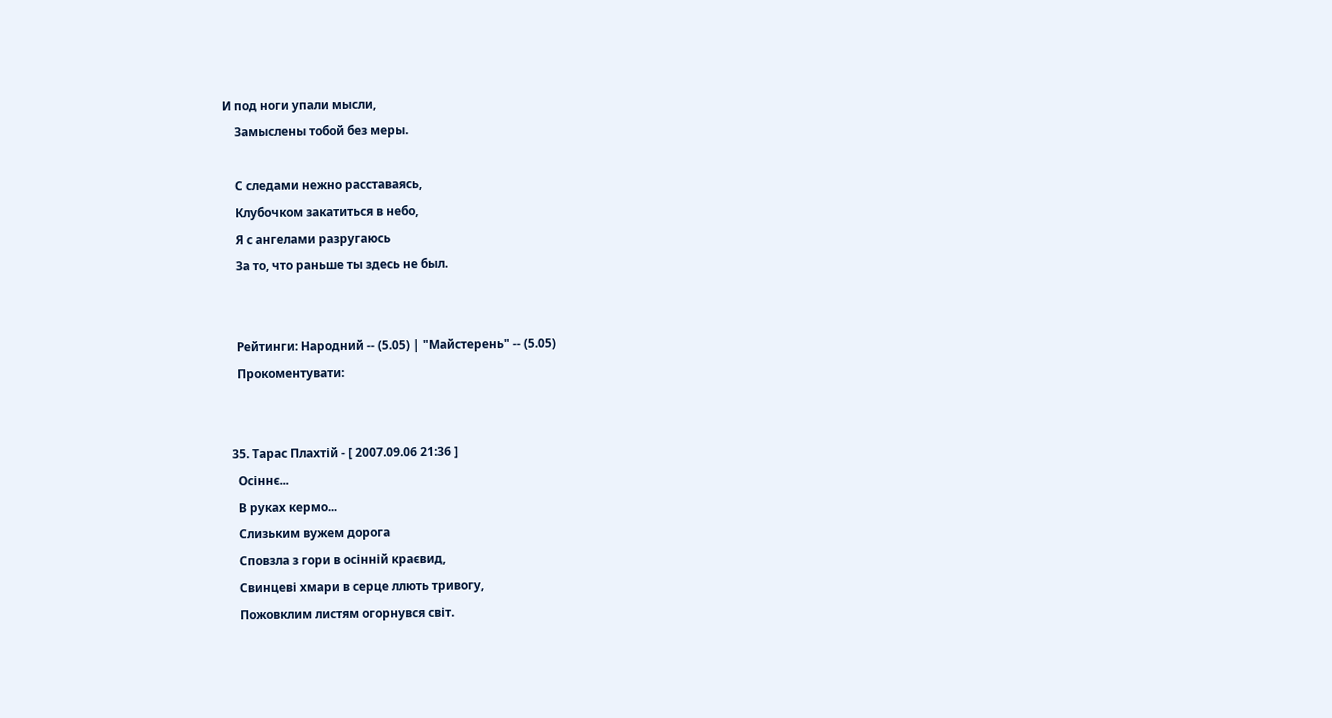И под ноги упали мысли,
    Замыслены тобой без меры.

    С следами нежно расставаясь,
    Клубочком закатиться в небо,
    Я с ангелами разругаюсь
    За то, что раньше ты здесь не был.


    Рейтинги: Народний -- (5.05) | "Майстерень" -- (5.05)
    Прокоментувати:


  35. Тарас Плахтій - [ 2007.09.06 21:36 ]
    Осіннє...
    В руках кермо...
    Слизьким вужем дорога
    Сповзла з гори в осінній краєвид,
    Свинцеві хмари в серце ллють тривогу,
    Пожовклим листям огорнувся світ.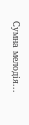Сумна мелодія...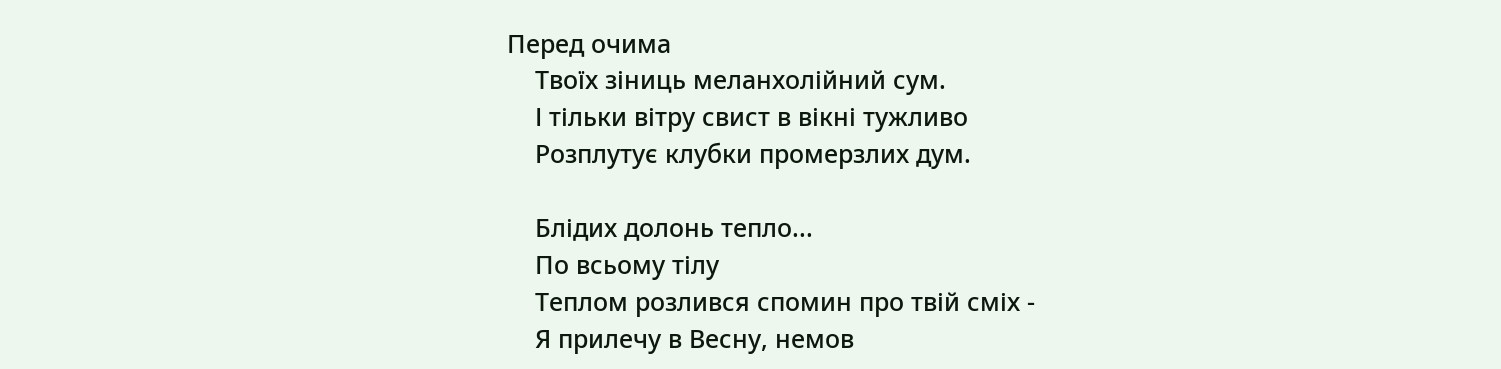Перед очима
    Твоїх зіниць меланхолійний сум.
    І тільки вітру свист в вікні тужливо
    Розплутує клубки промерзлих дум.

    Блідих долонь тепло...
    По всьому тілу
    Теплом розлився спомин про твій сміх -
    Я прилечу в Весну, немов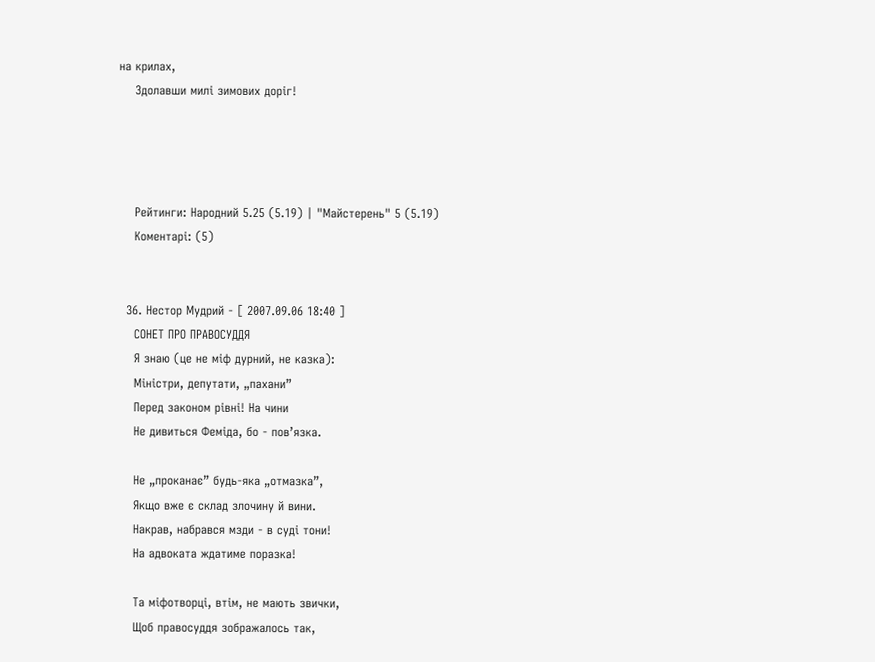на крилах,
    Здолавши милі зимових доріг!




    Рейтинги: Народний 5.25 (5.19) | "Майстерень" 5 (5.19)
    Коментарі: (5)


  36. Нестор Мудрий - [ 2007.09.06 18:40 ]
    СОНЕТ ПРО ПРАВОСУДДЯ
    Я знаю (це не міф дурний, не казка):
    Міністри, депутати, „пахани”
    Перед законом рівні! На чини
    Не дивиться Феміда, бо - пов’язка.

    Не „проканає” будь-яка „отмазка”,
    Якщо вже є склад злочину й вини.
    Накрав, набрався мзди - в суді тони!
    На адвоката ждатиме поразка!

    Та міфотворці, втім, не мають звички,
    Щоб правосуддя зображалось так,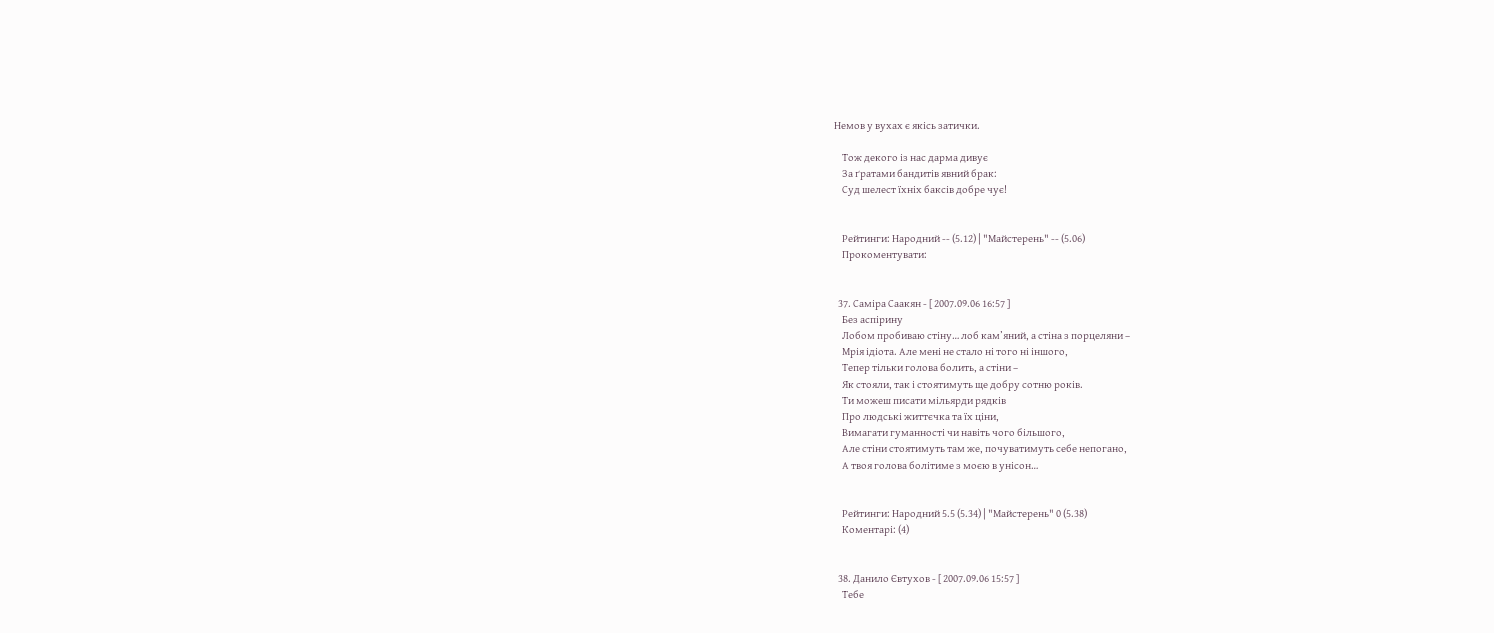Немов у вухах є якісь затички.

    Тож декого із нас дарма дивує
    За ґратами бандитів явний брак:
    Суд шелест їхніх баксів добре чує!


    Рейтинги: Народний -- (5.12) | "Майстерень" -- (5.06)
    Прокоментувати:


  37. Саміра Саакян - [ 2007.09.06 16:57 ]
    Без аспірину
    Лобом пробиваю стіну… лоб кам’яний, а стіна з порцеляни –
    Мрія ідіота. Але мені не стало ні того ні іншого,
    Тепер тільки голова болить, а стіни –
    Як стояли, так і стоятимуть ще добру сотню років.
    Ти можеш писати мільярди рядків
    Про людські життєчка та їх ціни,
    Вимагати гуманності чи навіть чого більшого,
    Але стіни стоятимуть там же, почуватимуть себе непогано,
    А твоя голова болітиме з моєю в унісон…


    Рейтинги: Народний 5.5 (5.34) | "Майстерень" 0 (5.38)
    Коментарі: (4)


  38. Данило Євтухов - [ 2007.09.06 15:57 ]
    Тебе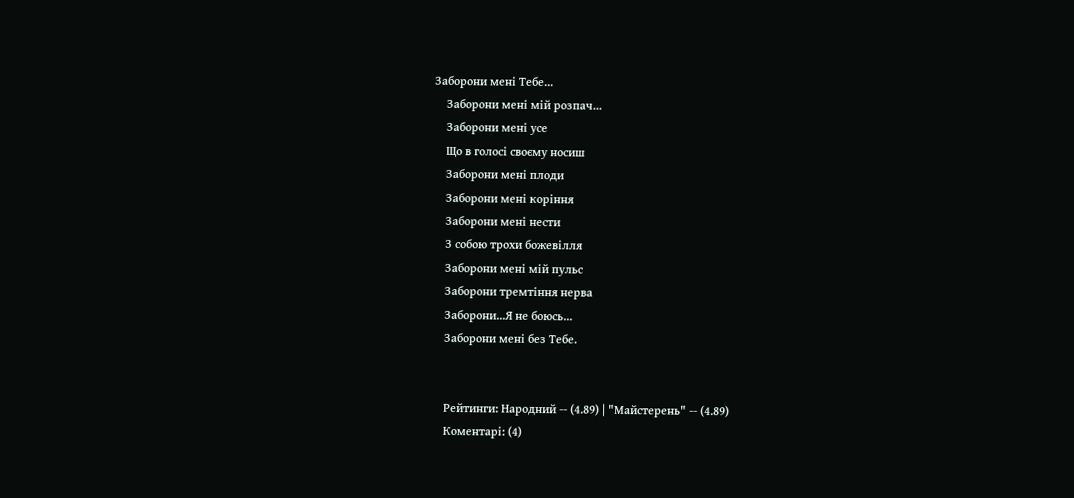Заборони мені Тебе...
    Заборони мені мій розпач...
    Заборони мені усе
    Що в голосі своєму носиш
    Заборони мені плоди
    Заборони мені коріння
    Заборони мені нести
    З собою трохи божевілля
    Заборони мені мій пульс
    Заборони тремтіння нерва
    Заборони...Я не боюсь...
    Заборони мені без Тебе.


    Рейтинги: Народний -- (4.89) | "Майстерень" -- (4.89)
    Коментарі: (4)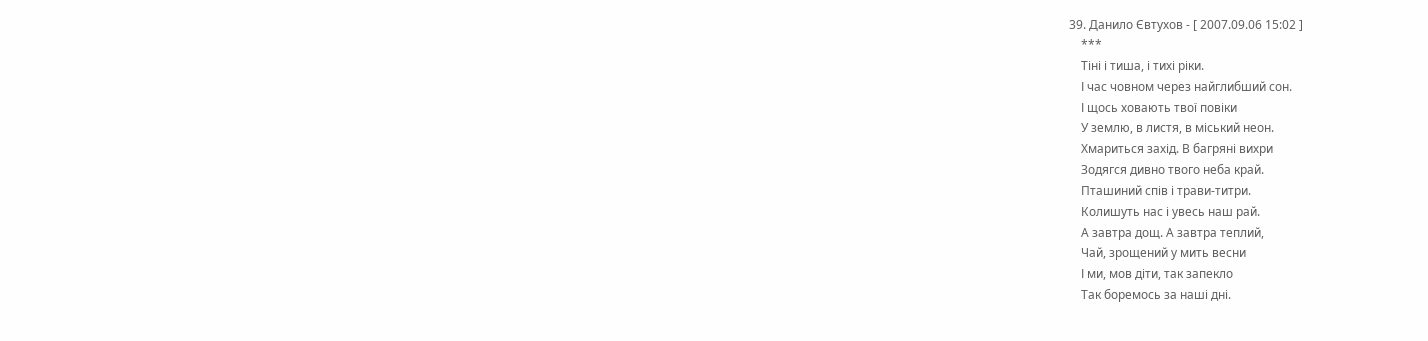39. Данило Євтухов - [ 2007.09.06 15:02 ]
    ***
    Тіні і тиша, і тихі ріки.
    І час човном через найглибший сон.
    І щось ховають твої повіки
    У землю, в листя, в міський неон.
    Хмариться захід. В багряні вихри
    Зодягся дивно твого неба край.
    Пташиний спів і трави-титри.
    Колишуть нас і увесь наш рай.
    А завтра дощ. А завтра теплий,
    Чай, зрощений у мить весни
    І ми, мов діти, так запекло
    Так боремось за наші дні.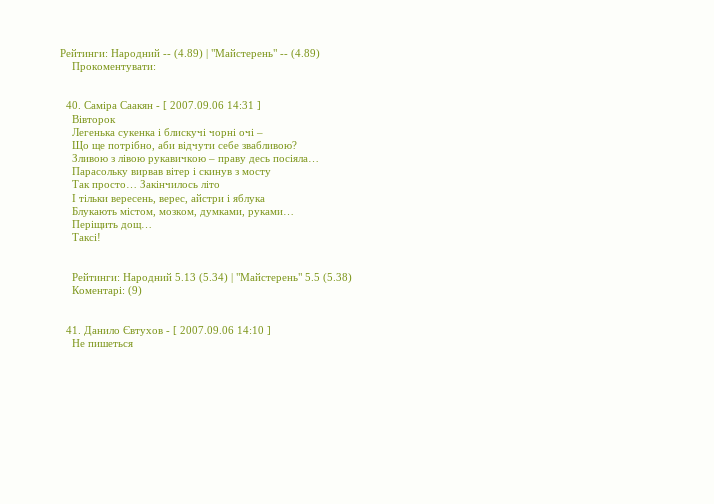Рейтинги: Народний -- (4.89) | "Майстерень" -- (4.89)
    Прокоментувати:


  40. Саміра Саакян - [ 2007.09.06 14:31 ]
    Вівторок
    Легенька сукенка і блискучі чорні очі –
    Що ще потрібно, аби відчути себе звабливою?
    Зливою з лівою рукавичкою – праву десь посіяла…
    Парасольку вирвав вітер і скинув з мосту
    Так просто… Закінчилось літо
    І тільки вересень, верес, айстри і яблука
    Блукають містом, мозком, думками, руками…
    Періщить дощ…
    Таксі!


    Рейтинги: Народний 5.13 (5.34) | "Майстерень" 5.5 (5.38)
    Коментарі: (9)


  41. Данило Євтухов - [ 2007.09.06 14:10 ]
    Не пишеться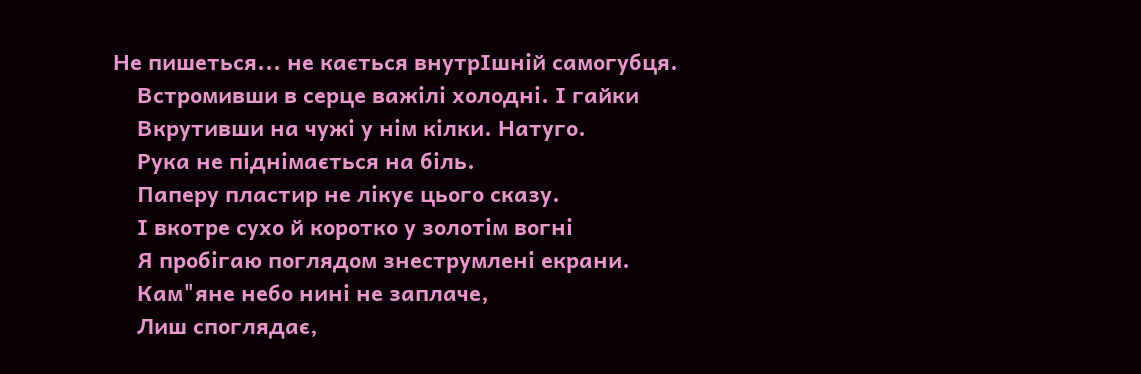Не пишеться... не кається внутрІшній самогубця.
    Встромивши в серце важілі холодні. І гайки
    Вкрутивши на чужі у нім кілки. Натуго.
    Рука не піднімається на біль.
    Паперу пластир не лікує цього сказу.
    І вкотре сухо й коротко у золотім вогні
    Я пробігаю поглядом знеструмлені екрани.
    Кам"яне небо нині не заплаче,
    Лиш споглядає,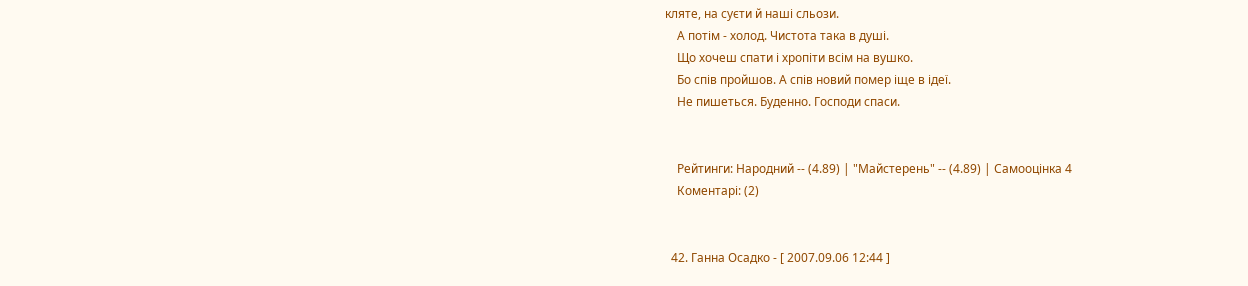кляте, на суєти й наші сльози.
    А потім - холод. Чистота така в душі.
    Що хочеш спати і хропіти всім на вушко.
    Бо спів пройшов. А спів новий помер іще в ідеї.
    Не пишеться. Буденно. Господи спаси.


    Рейтинги: Народний -- (4.89) | "Майстерень" -- (4.89) | Самооцінка 4
    Коментарі: (2)


  42. Ганна Осадко - [ 2007.09.06 12:44 ]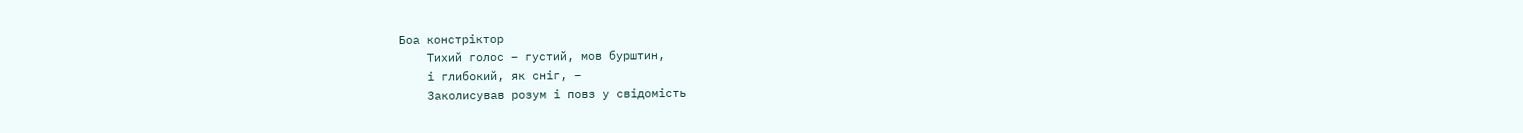Боа констріктор
    Тихий голос – густий, мов бурштин,
    і глибокий, як сніг, –
    Заколисував розум і повз у свідомість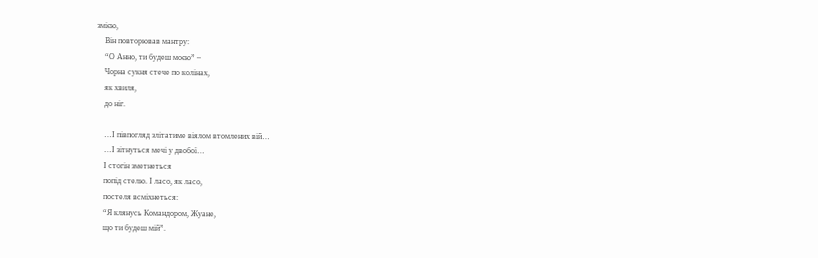змією,
    Він повторював мантру:
    “О Анно, ти будеш моєю” –
    Чорна сукня стече по колінах,
    як хвиля,
    до ніг.

    …І півпогляд злітатиме віялом втомлених вій…
    …І зітнуться мечі у двобої…
    І стогін зметнеться
    попід стелю. І ласо, як ласо,
    постеля всміхнеться:
    “Я клянусь Командором, Жуане,
    що ти будеш мій”.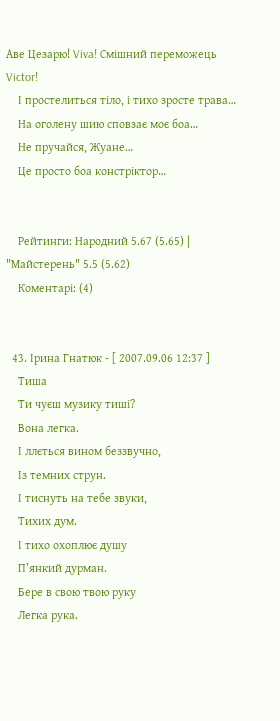Аве Цезарю! Viva! Смішний переможець Victor!
    І простелиться тіло, і тихо зросте трава…
    На оголену шию сповзає моє боа…
    Не пручайся, Жуане…
    Це просто боа констріктор…


    Рейтинги: Народний 5.67 (5.65) | "Майстерень" 5.5 (5.62)
    Коментарі: (4)


  43. Ірина Гнатюк - [ 2007.09.06 12:37 ]
    Тиша
    Ти чуєш музику тиші?
    Вона легка.
    І ллється вином беззвучно,
    Із темних струн.
    І тиснуть на тебе звуки,
    Тихих дум.
    І тихо охоплює душу
    П’янкий дурман.
    Бере в свою твою руку
    Легка рука.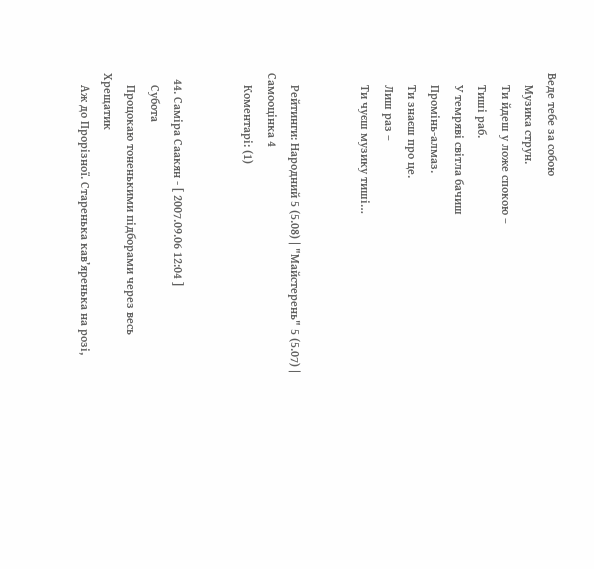Веде тебе за собою
    Музика струн.
    Ти йдеш у ложе спокою –
    Тиші раб.
    У темряві світла бачиш
    Промінь-алмаз.
    Ти знаєш про це.
    Лиш раз –
    Ти чуєш музику тиші…


    Рейтинги: Народний 5 (5.08) | "Майстерень" 5 (5.07) | Самооцінка 4
    Коментарі: (1)


  44. Саміра Саакян - [ 2007.09.06 12:04 ]
    Субота
    Процокаю тоненькими підборами через весь Хрещатик
    Аж до Прорізної. Старенька кав’яренька на розі,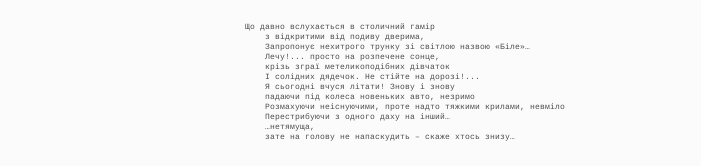Що давно вслухається в столичний гамір
    з відкритими від подиву дверима,
    Запропонує нехитрого трунку зі світлою назвою «Біле»…
    Лечу!... просто на розпечене сонце,
    крізь зграї метеликоподібних дівчаток
    І солідних дядечок. Не стійте на дорозі!...
    Я сьогодні вчуся літати! Знову і знову
    падаючи під колеса новеньких авто, незримо
    Розмахуючи неіснуючими, проте надто тяжкими крилами, невміло
    Перестрибуючи з одного даху на інший…
    …нетямуща,
    зате на голову не напаскудить – скаже хтось знизу…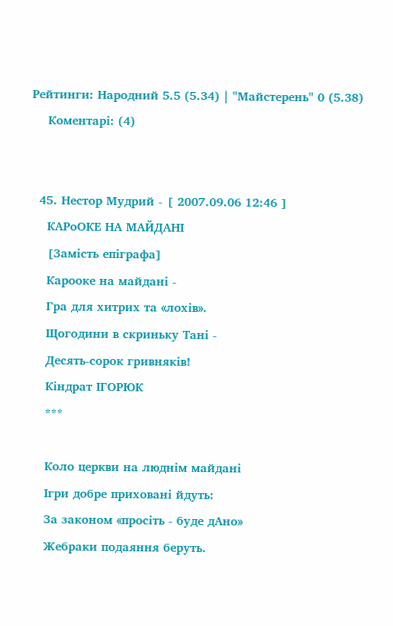Рейтинги: Народний 5.5 (5.34) | "Майстерень" 0 (5.38)
    Коментарі: (4)


  45. Нестор Мудрий - [ 2007.09.06 12:46 ]
    КАРоОКЕ НА МАЙДАНІ
    [Замість епіграфа]
    Карооке на майдані -
    Гра для хитрих та «лохів».
    Щогодини в скриньку Тані -
    Десять-сорок гривняків!
    Кіндрат ІГОРЮК
    ***

    Коло церкви на люднім майдані
    Ігри добре приховані йдуть:
    За законом «просіть - буде дАно»
    Жебраки подаяння беруть.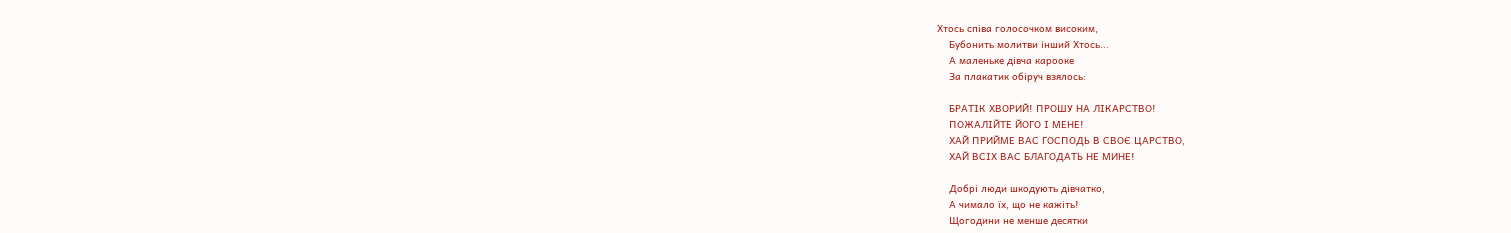Хтось співа голосочком високим,
    Бубонить молитви інший Хтось...
    А маленьке дівча карооке
    За плакатик обіруч взялось:

    БРАТІК ХВОРИЙ! ПРОШУ НА ЛІКАРСТВО!
    ПОЖАЛІЙТЕ ЙОГО І МЕНЕ!
    ХАЙ ПРИЙМЕ ВАС ГОСПОДЬ В СВОЄ ЦАРСТВО,
    ХАЙ ВСІХ ВАС БЛАГОДАТЬ НЕ МИНЕ!

    Добрі люди шкодують дівчатко,
    А чимало їх, що не кажіть!
    Щогодини не менше десятки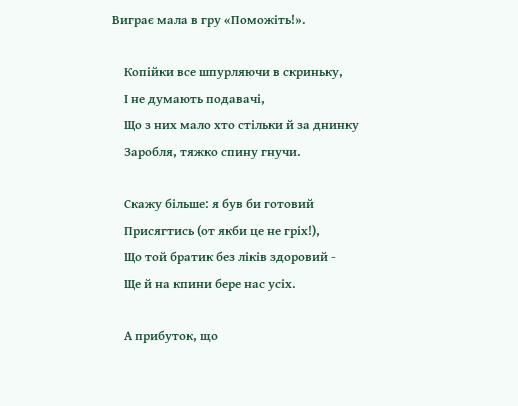Виграє мала в гру «Поможіть!».

    Копійки все шпурляючи в скриньку,
    І не думають подавачі,
    Що з них мало хто стільки й за днинку
    Заробля, тяжко спину гнучи.

    Скажу більше: я був би готовий
    Присягтись (от якби це не гріх!),
    Що той братик без ліків здоровий -
    Ще й на кпини бере нас усіх.

    А прибуток, що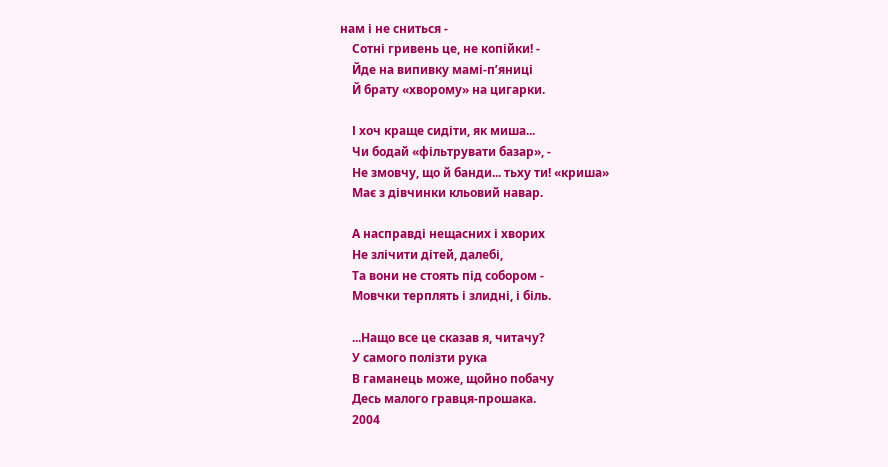нам і не сниться -
    Сотні гривень це, не копійки! -
    Йде на випивку мамі-п’яниці
    Й брату «хворому» на цигарки.

    І хоч краще сидіти, як миша...
    Чи бодай «фільтрувати базар», -
    Не змовчу, що й банди... тьху ти! «криша»
    Має з дівчинки кльовий навар.

    А насправді нещасних і хворих
    Не злічити дітей, далебі,
    Та вони не стоять під собором -
    Мовчки терплять і злидні, і біль.

    ...Нащо все це сказав я, читачу?
    У самого полізти рука
    В гаманець може, щойно побачу
    Десь малого гравця-прошака.
    2004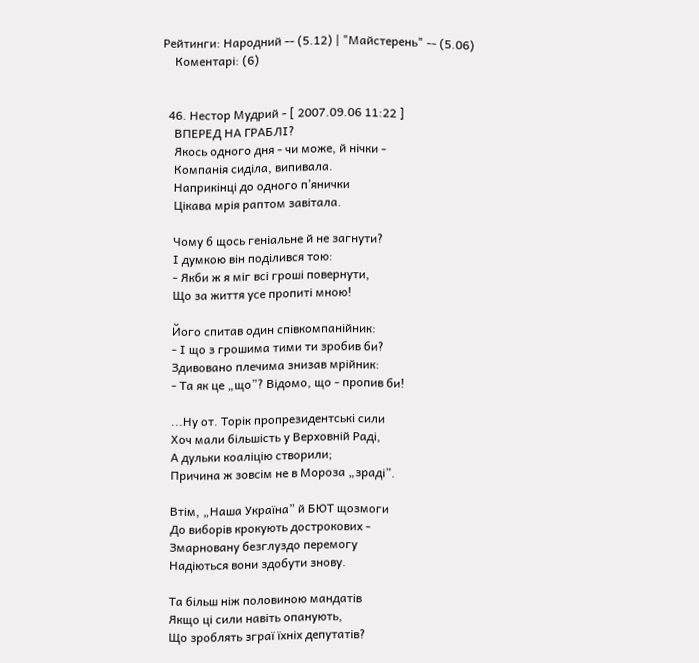Рейтинги: Народний -- (5.12) | "Майстерень" -- (5.06)
    Коментарі: (6)


  46. Нестор Мудрий - [ 2007.09.06 11:22 ]
    ВПЕРЕД НА ГРАБЛI?
    Якось одного дня - чи може, й нічки -
    Компанія сиділа, випивала.
    Наприкінці до одного п’янички
    Цікава мрія раптом завітала.

    Чому б щось геніальне й не загнути?
    І думкою він поділився тою:
    - Якби ж я міг всі гроші повернути,
    Що за життя усе пропиті мною!

    Його спитав один співкомпанійник:
    - І що з грошима тими ти зробив би?
    Здивовано плечима знизав мрійник:
    - Та як це „що”? Відомо, що - пропив би!

    ...Ну от. Торік пропрезидентські сили
    Хоч мали більшість у Верховній Раді,
    А дульки коаліцію створили;
    Причина ж зовсім не в Мороза „зраді”.

    Втім, „Наша Україна” й БЮТ щозмоги
    До виборів крокують дострокових -
    Змарновану безглуздо перемогу
    Надіються вони здобути знову.

    Та більш ніж половиною мандатів
    Якщо ці сили навіть опанують,
    Що зроблять зграї їхніх депутатів?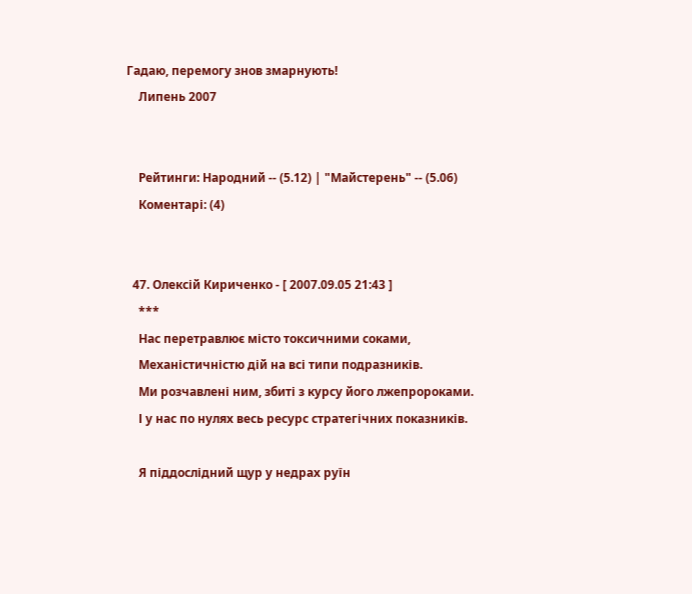Гадаю, перемогу знов змарнують!
    Липень 2007


    Рейтинги: Народний -- (5.12) | "Майстерень" -- (5.06)
    Коментарі: (4)


  47. Олексій Кириченко - [ 2007.09.05 21:43 ]
    ***
    Нас перетравлює місто токсичними соками,
    Механістичністю дій на всі типи подразників.
    Ми розчавлені ним, збиті з курсу його лжепророками.
    І у нас по нулях весь ресурс стратегічних показників.

    Я піддослідний щур у недрах руїн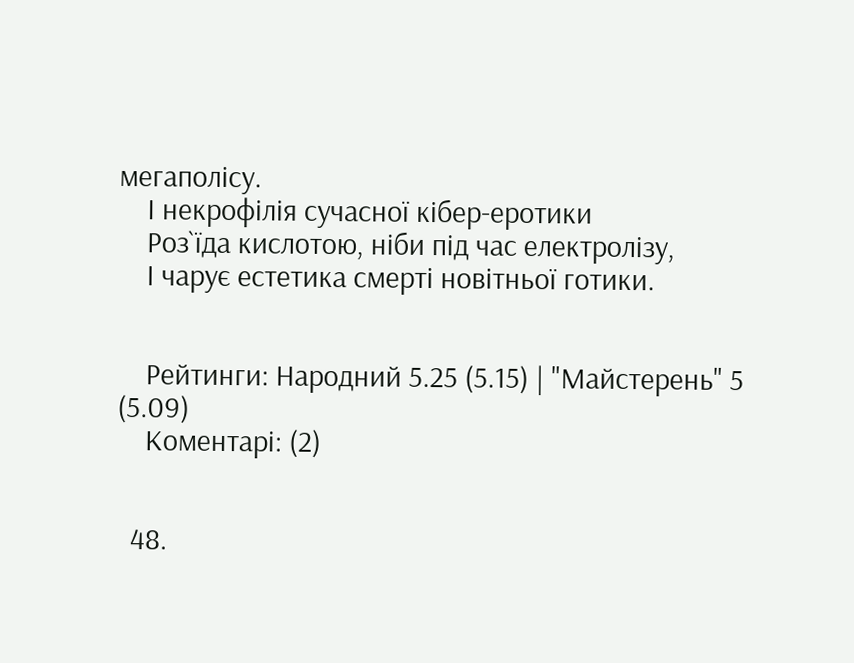мегаполісу.
    І некрофілія сучасної кібер-еротики
    Роз`їда кислотою, ніби під час електролізу,
    І чарує естетика смерті новітньої готики.


    Рейтинги: Народний 5.25 (5.15) | "Майстерень" 5 (5.09)
    Коментарі: (2)


  48.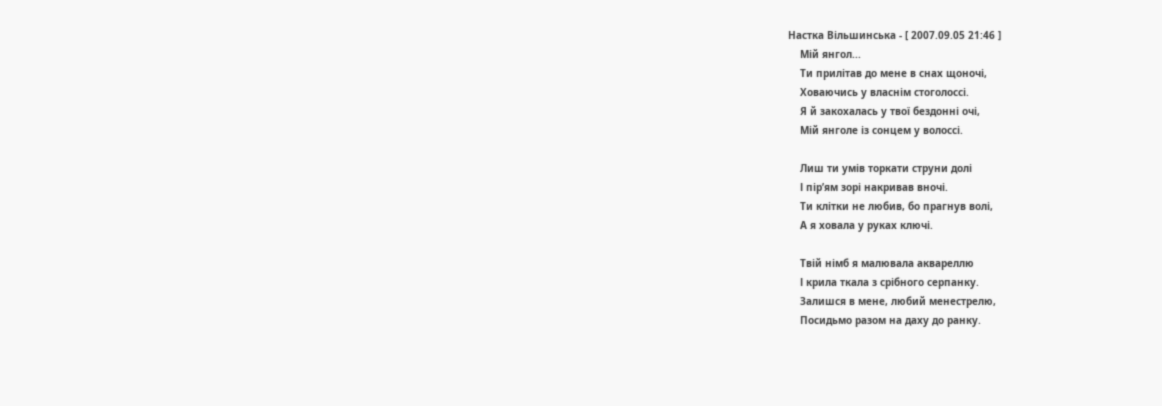Настка Вільшинська - [ 2007.09.05 21:46 ]
    Мій янгол...
    Ти прилітав до мене в снах щоночі,
    Ховаючись у власнім стоголоссі.
    Я й закохалась у твої бездонні очі,
    Мій янголе із сонцем у волоссі.

    Лиш ти умів торкати струни долі
    І пір’ям зорі накривав вночі.
    Ти клітки не любив, бо прагнув волі,
    А я ховала у руках ключі.

    Твій німб я малювала аквареллю
    І крила ткала з срібного серпанку.
    Залишся в мене, любий менестрелю,
    Посидьмо разом на даху до ранку.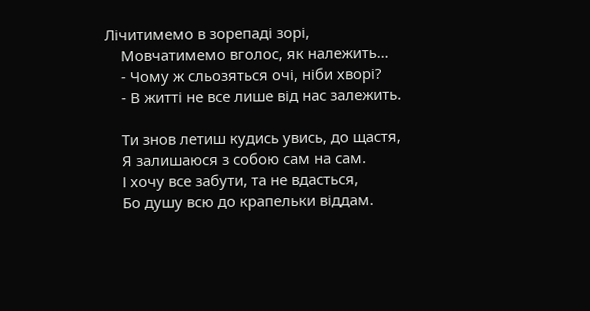Лічитимемо в зорепаді зорі,
    Мовчатимемо вголос, як належить…
    - Чому ж сльозяться очі, ніби хворі?
    - В житті не все лише від нас залежить.

    Ти знов летиш кудись увись, до щастя,
    Я залишаюся з собою сам на сам.
    І хочу все забути, та не вдасться,
    Бо душу всю до крапельки віддам.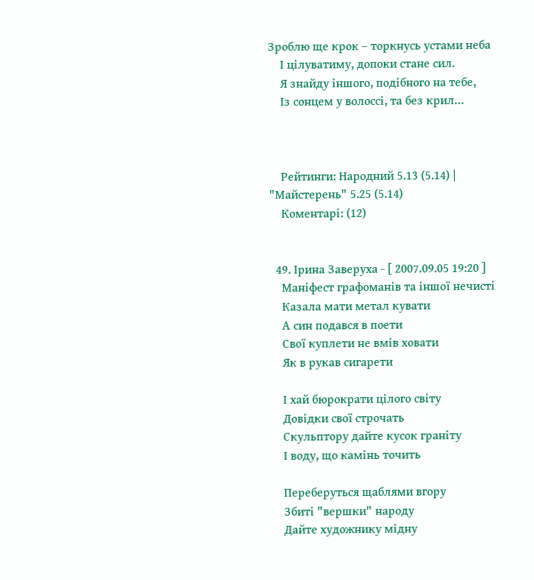Зроблю ще крок – торкнусь устами неба
    І цілуватиму, допоки стане сил.
    Я знайду іншого, подібного на тебе,
    Із сонцем у волоссі, та без крил…



    Рейтинги: Народний 5.13 (5.14) | "Майстерень" 5.25 (5.14)
    Коментарі: (12)


  49. Ірина Заверуха - [ 2007.09.05 19:20 ]
    Маніфест графоманів та іншої нечисті
    Казала мати метал кувати
    А син подався в поети
    Свої куплети не вмів ховати
    Як в рукав сигарети

    І хай бюрократи цілого світу
    Довідки свої строчать
    Скульптору дайте кусок граніту
    І воду, що камінь точить

    Переберуться щаблями вгору
    Збиті "вершки" народу
    Дайте художнику мідну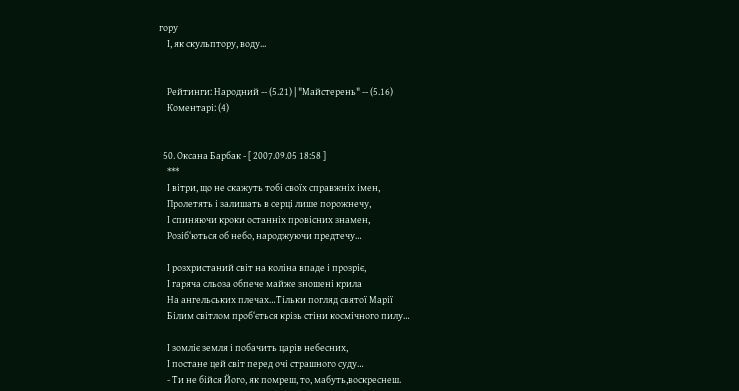гору
    І, як скульптору, воду...


    Рейтинги: Народний -- (5.21) | "Майстерень" -- (5.16)
    Коментарі: (4)


  50. Оксана Барбак - [ 2007.09.05 18:58 ]
    ***
    І вітри, що не скажуть тобі своїх справжніх імен,
    Пролетять і залишать в серці лише порожнечу,
    І спиняючи кроки останніх провісних знамен,
    Розіб‘ються об небо, народжуючи предтечу…

    І розхристаний світ на коліна впаде і прозріє,
    І гаряча сльоза обпече майже зношені крила
    На ангельських плечах…Тільки погляд святої Марії
    Білим світлом проб‘ється крізь стіни космічного пилу…

    І зомліє земля і побачить царів небесних,
    І постане цей світ перед очі страшного суду…
    - Ти не бійся Його, як помреш, то, мабуть,воскреснеш.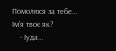Помолюся за тебе… Ім‘я твоє як?
    - Іуда…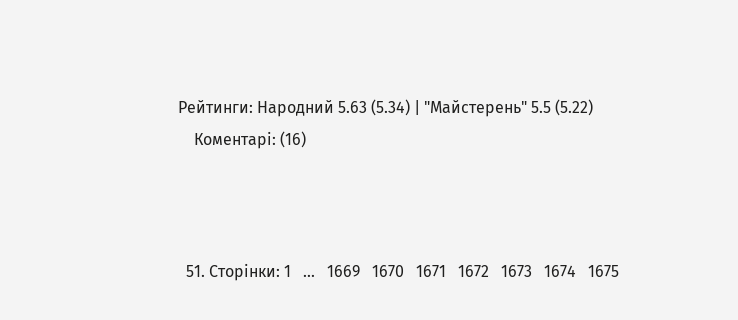Рейтинги: Народний 5.63 (5.34) | "Майстерень" 5.5 (5.22)
    Коментарі: (16)



  51. Сторінки: 1   ...   1669   1670   1671   1672   1673   1674   1675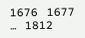1676   1677   ...   1812